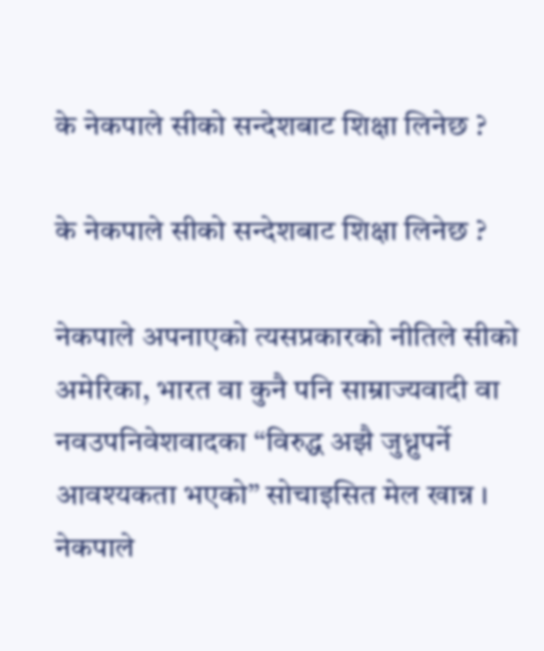के नेकपाले सीको सन्देशबाट शिक्षा लिनेछ ?

के नेकपाले सीको सन्देशबाट शिक्षा लिनेछ ?

नेकपाले अपनाएको त्यसप्रकारको नीतिले सीको अमेरिका, भारत वा कुनै पनि साम्राज्यवादी वा नवउपनिवेशवादका “विरुद्ध अझै जुध्नुपर्ने आवश्यकता भएको” सोचाइसित मेल खान्न । नेकपाले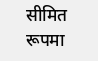सीमित रूपमा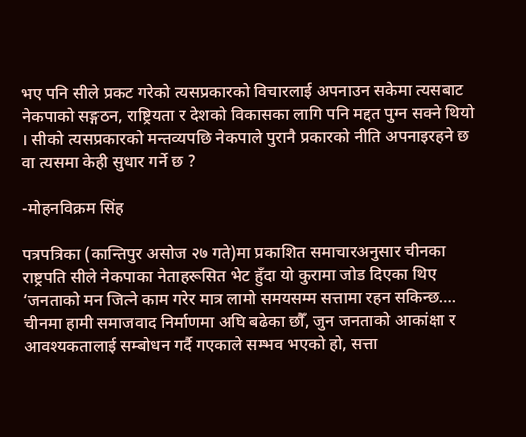भए पनि सीले प्रकट गरेको त्यसप्रकारको विचारलाई अपनाउन सकेमा त्यसबाट नेकपाको सङ्गठन, राष्ट्रियता र देशको विकासका लागि पनि मद्दत पुग्न सक्ने थियो । सीको त्यसप्रकारको मन्तव्यपछि नेकपाले पुरानै प्रकारको नीति अपनाइरहने छ वा त्यसमा केही सुधार गर्ने छ ?

-मोहनविक्रम सिंह

पत्रपत्रिका (कान्तिपुर असोज २७ गते)मा प्रकाशित समाचारअनुसार चीनका राष्ट्रपति सीले नेकपाका नेताहरूसित भेट हुँदा यो कुरामा जोड दिएका थिए ‘जनताको मन जित्ने काम गरेर मात्र लामो समयसम्म सत्तामा रहन सकिन्छ…. चीनमा हामी समाजवाद निर्माणमा अघि बढेका छौँ, जुन जनताको आकांक्षा र आवश्यकतालाई सम्बोधन गर्दै गएकाले सम्भव भएको हो, सत्ता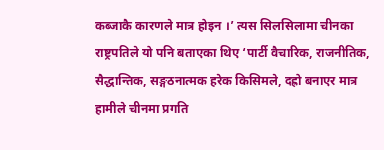कब्जाकै कारणले मात्र होइन ।’ त्यस सिलसिलामा चीनका राष्ट्रपतिले यो पनि बताएका थिए ‘पार्टी वैचारिक, राजनीतिक, सैद्धान्तिक, सङ्गठनात्मक हरेक किसिमले, दह्रो बनाएर मात्र हामीले चीनमा प्रगति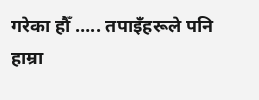गरेका हौँ ….. तपाइँहरूले पनि हाम्रा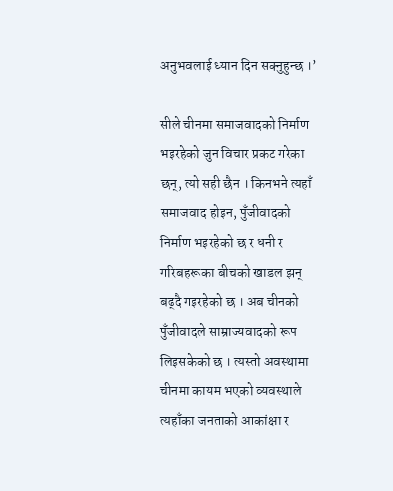अनुभवलाई ध्यान दिन सक्नुहुन्छ ।’

सीले चीनमा समाजवादको निर्माण भइरहेको जुन विचार प्रकट गरेका छन्, त्यो सही छैन । किनभने त्यहाँ समाजवाद होइन, पुँजीवादको निर्माण भइरहेको छ र धनी र गरिबहरूका बीचको खाडल झन् बढ्दै गइरहेको छ । अब चीनको पुँजीवादले साम्राज्यवादको रूप लिइसकेको छ । त्यस्तो अवस्थामा चीनमा कायम भएको व्यवस्थाले त्यहाँका जनताको आकांक्षा र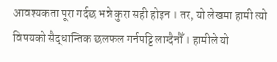आवश्यकता पूरा गर्दछ भन्ने कुरा सही होइन । तर, यो लेखमा हामी त्यो विषयको सैद्धान्तिक छलफल गर्नपट्टि लाग्दैनौँ । हामीले यो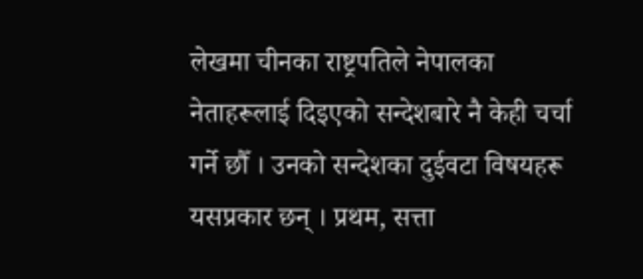लेखमा चीनका राष्ट्रपतिले नेपालका नेताहरूलाई दिइएको सन्देशबारे नै केही चर्चा गर्ने छौँ । उनको सन्देशका दुईवटा विषयहरू यसप्रकार छन् । प्रथम, सत्ता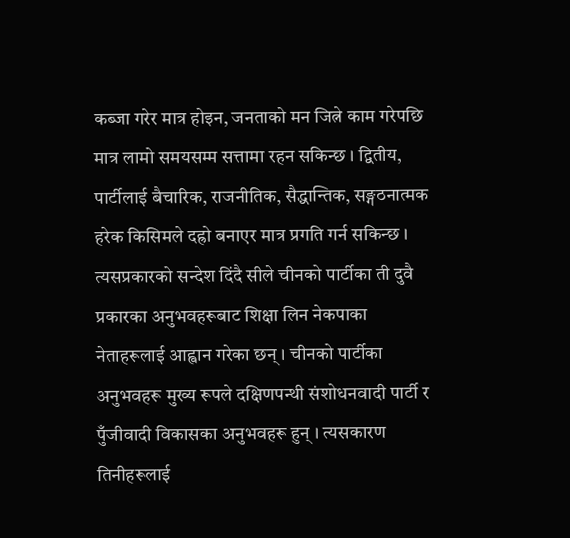कब्जा गरेर मात्र होइन, जनताको मन जित्ने काम गरेपछि मात्र लामो समयसम्म सत्तामा रहन सकिन्छ । द्वितीय, पार्टीलाई बैचारिक, राजनीतिक, सैद्धान्तिक, सङ्गठनात्मक हरेक किसिमले दह्रो बनाएर मात्र प्रगति गर्न सकिन्छ । त्यसप्रकारको सन्देश दिंदै सीले चीनको पार्टीका ती दुवै प्रकारका अनुभवहरूबाट शिक्षा लिन नेकपाका नेताहरूलाई आह्वान गरेका छन् । चीनको पार्टीका अनुभवहरू मुख्य रूपले दक्षिणपन्थी संशोधनवादी पार्टी र पुँजीवादी विकासका अनुभवहरू हुन् । त्यसकारण तिनीहरूलाई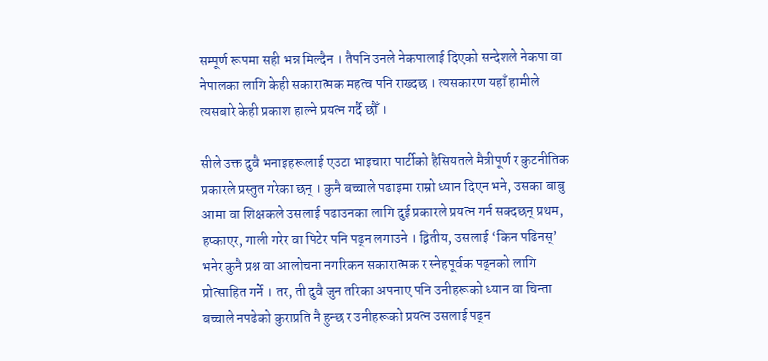सम्पूर्ण रूपमा सही भन्न मिल्दैन । तैपनि उनले नेकपालाई दिएको सन्देशले नेकपा वा नेपालका लागि केही सकारात्मक महत्व पनि राख्दछ । त्यसकारण यहाँ हामीले त्यसबारे केही प्रकाश हाल्ने प्रयत्न गर्दै छौँ ।

सीले उक्त दुवै भनाइहरूलाई एउटा भाइचारा पार्टीको हैसियतले मैत्रीपूर्ण र कुटनीतिक प्रकारले प्रस्तुत गरेका छन् । कुनै बच्चाले पढाइमा राम्रो ध्यान दिएन भने, उसका बाबु आमा वा शिक्षकले उसलाई पढाउनका लागि दुई प्रकारले प्रयत्न गर्न सक्दछन् प्रथम, हप्काएर, गाली गरेर वा पिटेर पनि पढ्न लगाउने । द्वितीय, उसलाई ‘किन पढिनस्’ भनेर कुनै प्रश्न वा आलोचना नगरिकन सकारात्मक र स्नेहपूर्वक पढ्नको लागि प्रोत्साहित गर्ने । तर, ती दुवै जुन तरिका अपनाए पनि उनीहरूको ध्यान वा चिन्ता बच्चाले नपढेको कुराप्रति नै हुन्छ र उनीहरूको प्रयत्न उसलाई पढ्न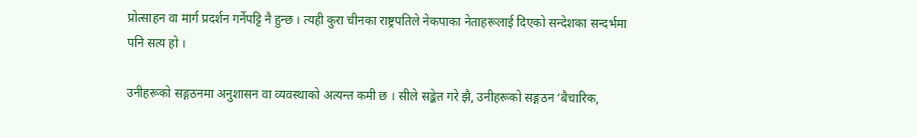प्रोत्साहन वा मार्ग प्रदर्शन गर्नेपट्टि नै हुन्छ । त्यही कुरा चीनका राष्ट्रपतिले नेकपाका नेताहरूलाई दिएको सन्देशका सन्दर्भमा पनि सत्य हो ।

उनीहरूको सङ्गठनमा अनुशासन वा व्यवस्थाको अत्यन्त कमी छ । सीले सङ्केत गरे झै, उनीहरूको सङ्गठन ‘बैचारिक,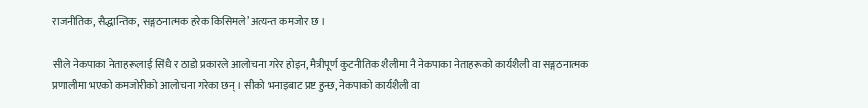राजनीतिक, सैद्धान्तिक, सङ्गठनात्मक हरेक किसिमले’ अत्यन्त कमजोर छ ।

सीले नेकपाका नेताहरूलाई सिंधै र ठाडो प्रकारले आलोचना गरेर होइन, मैत्रीपूर्ण कुटनीतिक शैलीमा नै नेकपाका नेताहरूको कार्यशैली वा सङ्गठनात्मक प्रणालीमा भएको कमजोरीको आलोचना गरेका छन् । सीको भनाइबाट प्रष्ट हुन्छ, नेकपाको कार्यशैली वा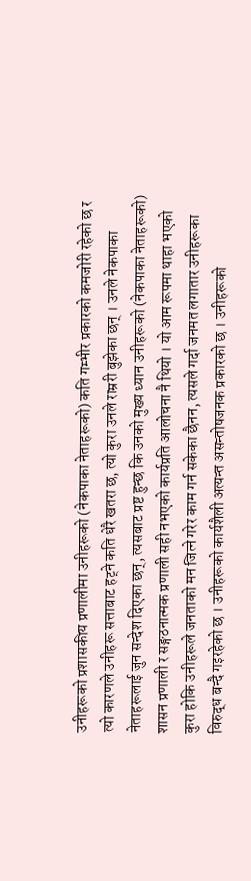उनीहरूको प्रशासकीय प्रणालीमा उनीहरूको (नेकपाका नेताहरूको) कति गम्भीर प्रकारको कमजोरी रहेको छ र त्यो कारणले उनीहरू सत्ताबाट हट्ने कति धेरै खतरा छ, त्यो कुरा उनले राम्ररी बुझेका छन् । उनले नेकपाका नेताहरूलाई जुन सन्देश दिएका छन्, त्यसबाट प्रष्ट हुन्छ कि उनको मुख्य ध्यान उनीहरूको (नेकपाका नेताहरूको) शासन प्रणाली र सङ्गठनात्मक प्रणाली सही नभएको कार्यप्रति आलोचना नै थियो । यो आम रूपमा थाहा भएको कुरा होकि उनीहरूले जनताको मन जित्ने गरेर काम गर्न सकेका छैनन, त्यसले गर्दा जनमत लगातार उनीहरूका विरुद्ध बन्दै गइरहेको छ । उनीहरूको कार्यशैली अत्यन्त असन्तोषजनक प्रकारको छ । उनीहरूको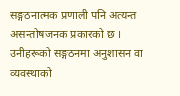सङ्गठनात्मक प्रणाली पनि अत्यन्त असन्तोषजनक प्रकारको छ । उनीहरूको सङ्गठनमा अनुशासन वा व्यवस्थाको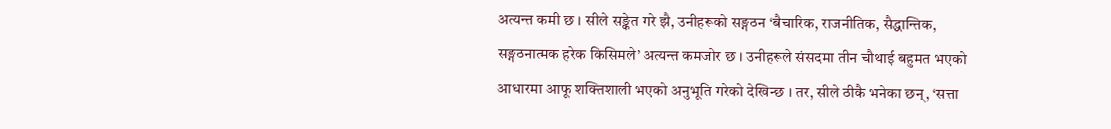अत्यन्त कमी छ । सीले सङ्केत गरे झै, उनीहरूको सङ्गठन ‘बैचारिक, राजनीतिक, सैद्धान्तिक, सङ्गठनात्मक हरेक किसिमले’ अत्यन्त कमजोर छ । उनीहरूले संसदमा तीन चौथाई बहुमत भएको आधारमा आफू शक्तिशाली भएको अनुभूति गरेको देखिन्छ । तर, सीले ठीकै भनेका छन्, ‘सत्ता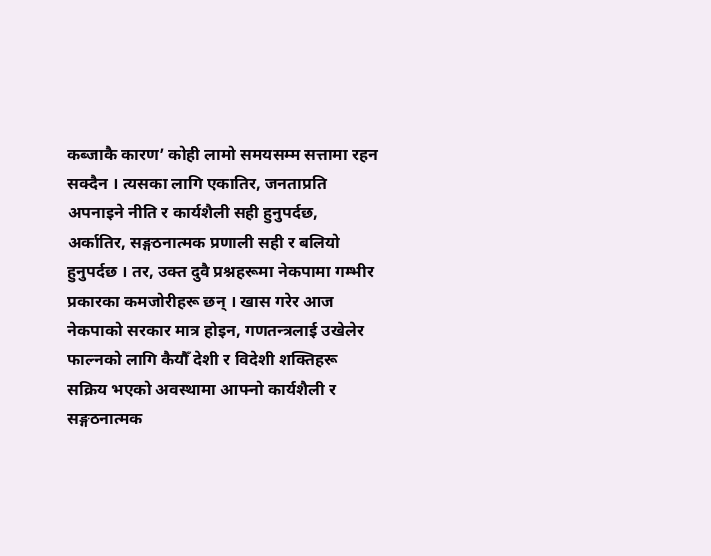कब्जाकै कारण’ कोही लामो समयसम्म सत्तामा रहन सक्दैन । त्यसका लागि एकातिर, जनताप्रति अपनाइने नीति र कार्यशैली सही हुनुपर्दछ, अर्कातिर, सङ्गठनात्मक प्रणाली सही र बलियो हुनुपर्दछ । तर, उक्त दुवै प्रश्नहरूमा नेकपामा गम्भीर प्रकारका कमजोरीहरू छन् । खास गरेर आज नेकपाको सरकार मात्र होइन, गणतन्त्रलाई उखेलेर फाल्नको लागि कैयौँ देशी र विदेशी शक्तिहरू सक्रिय भएको अवस्थामा आफ्नो कार्यशैली र सङ्गठनात्मक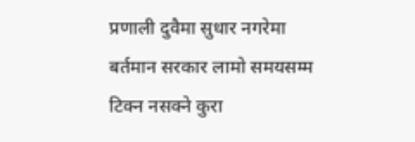प्रणाली दुवैमा सुधार नगरेमा बर्तमान सरकार लामो समयसम्म टिक्न नसक्ने कुरा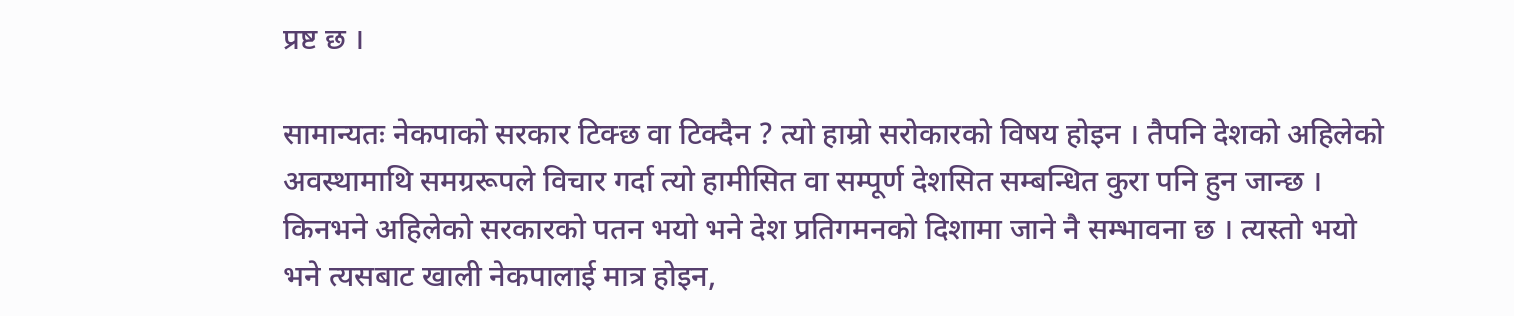प्रष्ट छ ।

सामान्यतः नेकपाको सरकार टिक्छ वा टिक्दैन ? त्यो हाम्रो सरोकारको विषय होइन । तैपनि देशको अहिलेको अवस्थामाथि समग्ररूपले विचार गर्दा त्यो हामीसित वा सम्पूर्ण देशसित सम्बन्धित कुरा पनि हुन जान्छ । किनभने अहिलेको सरकारको पतन भयो भने देश प्रतिगमनको दिशामा जाने नै सम्भावना छ । त्यस्तो भयो भने त्यसबाट खाली नेकपालाई मात्र होइन,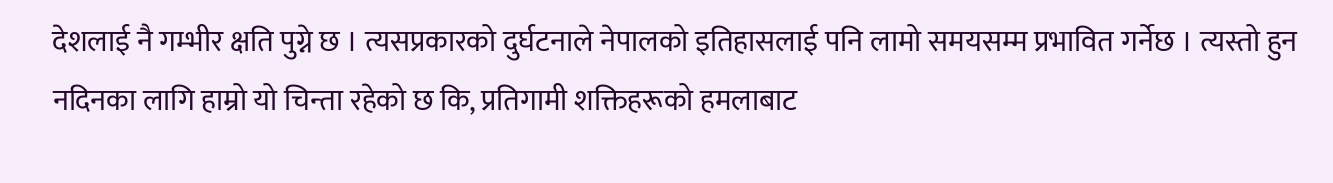देशलाई नै गम्भीर क्षति पुग्ने छ । त्यसप्रकारको दुर्घटनाले नेपालको इतिहासलाई पनि लामो समयसम्म प्रभावित गर्नेछ । त्यस्तो हुन नदिनका लागि हाम्रो यो चिन्ता रहेको छ कि, प्रतिगामी शक्तिहरूको हमलाबाट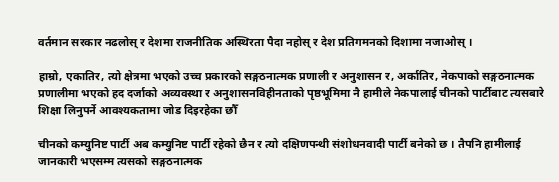वर्तमान सरकार नढलोस् र देशमा राजनीतिक अस्थिरता पैदा नहोस् र देश प्रतिगमनको दिशामा नजाओस् ।

हाम्रो, एकातिर, त्यो क्षेत्रमा भएको उच्च प्रकारको सङ्गठनात्मक प्रणाली र अनुशासन र, अर्कातिर, नेकपाको सङ्गठनात्मक प्रणालीमा भएको हद दर्जाको अव्यवस्था र अनुशासनविहीनताको पृष्ठभूमिमा नै हामीले नेकपालाई चीनको पार्टीबाट त्यसबारे शिक्षा लिनुपर्ने आवश्यकतामा जोड दिइरहेका छौँ

चीनको कम्युनिष्ट पार्टी अब कम्युनिष्ट पार्टी रहेको छैन र त्यो दक्षिणपन्थी संशोधनवादी पार्टी बनेको छ । तैपनि हामीलाई जानकारी भएसम्म त्यसको सङ्गठनात्मक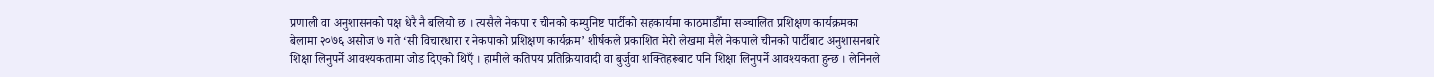प्रणाली वा अनुशासनको पक्ष धेरै नै बलियो छ । त्यसैले नेकपा र चीनको कम्युनिष्ट पार्टीको सहकार्यमा काठमाडौँमा सञ्चालित प्रशिक्षण कार्यक्रमका बेलामा २०७६ असोज ७ गते ‘सी विचारधारा र नेकपाको प्रशिक्षण कार्यक्रम’ शीर्षकले प्रकाशित मेरो लेखमा मैले नेकपाले चीनको पार्टीबाट अनुशासनबारे शिक्षा लिनुपर्ने आवश्यकतामा जोड दिएको थिएँ । हामीले कतिपय प्रतिक्रियावादी वा बुर्जुवा शक्तिहरूबाट पनि शिक्षा लिनुपर्ने आवश्यकता हुन्छ । लेनिनले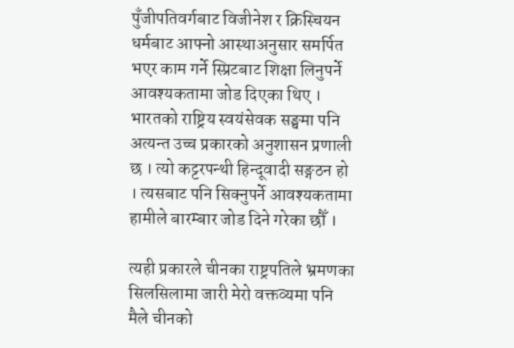पुँजीपतिवर्गबाट विजीनेश र क्रिस्चियन धर्मबाट आफ्नो आस्थाअनुसार समर्पित भएर काम गर्ने स्प्रिटबाट शिक्षा लिनुपर्ने आवश्यकतामा जोड दिएका थिए । भारतको राष्ट्रिय स्वयंसेवक सङ्घमा पनि अत्यन्त उच्च प्रकारको अनुशासन प्रणाली छ । त्यो कट्टरपन्थी हिन्दूवादी सङ्गठन हो । त्यसबाट पनि सिक्नुपर्ने आवश्यकतामा हामीले बारम्बार जोड दिने गरेका छौँ ।

त्यही प्रकारले चीनका राष्ट्रपतिले भ्रमणका सिलसिलामा जारी मेरो वक्तव्यमा पनि मैले चीनको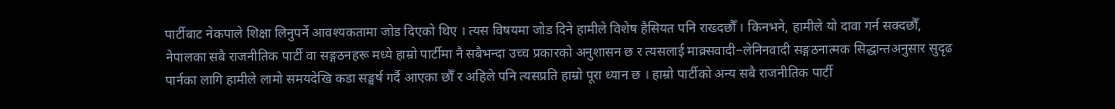पार्टीबाट नेकपाले शिक्षा लिनुपर्ने आवश्यकतामा जोड दिएको थिए । त्यस विषयमा जोड दिने हामीले विशेष हैसियत पनि राख्दछौँ । किनभने, हामीले यो दावा गर्न सक्दछौँ, नेपालका सबै राजनीतिक पार्टी वा सङ्गठनहरू मध्ये हाम्रो पार्टीमा नै सबैभन्दा उच्च प्रकारको अनुशासन छ र त्यसलाई माक्र्सवादी–लेनिनवादी सङ्गठनात्मक सिद्धान्तअनुसार सुदृढ पार्नका लागि हामीले लामो समयदेखि कडा सङ्घर्ष गर्दै आएका छौँ र अहिले पनि त्यसप्रति हाम्रो पूरा ध्यान छ । हाम्रो पार्टीको अन्य सबै राजनीतिक पार्टी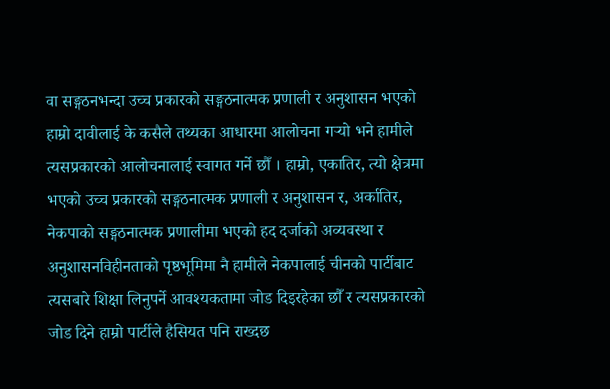वा सङ्गठनभन्दा उच्च प्रकारको सङ्गठनात्मक प्रणाली र अनुशासन भएको हाम्रो दावीलाई के कसैले तथ्यका आधारमा आलोचना गर्‍यो भने हामीले त्यसप्रकारको आलोचनालाई स्वागत गर्ने छौँ । हाम्रो, एकातिर, त्यो क्षेत्रमा भएको उच्च प्रकारको सङ्गठनात्मक प्रणाली र अनुशासन र, अर्कातिर, नेकपाको सङ्गठनात्मक प्रणालीमा भएको हद दर्जाको अव्यवस्था र अनुशासनविहीनताको पृष्ठभूमिमा नै हामीले नेकपालाई चीनको पार्टीबाट त्यसबारे शिक्षा लिनुपर्ने आवश्यकतामा जोड दिइरहेका छौँ र त्यसप्रकारको जोड दिने हाम्रो पार्टीले हैसियत पनि राख्दछ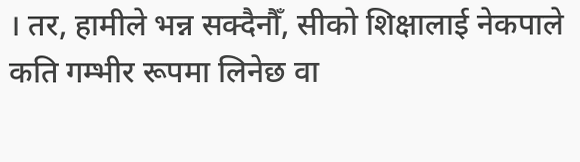। तर, हामीले भन्न सक्दैनौँ, सीको शिक्षालाई नेकपाले कति गम्भीर रूपमा लिनेछ वा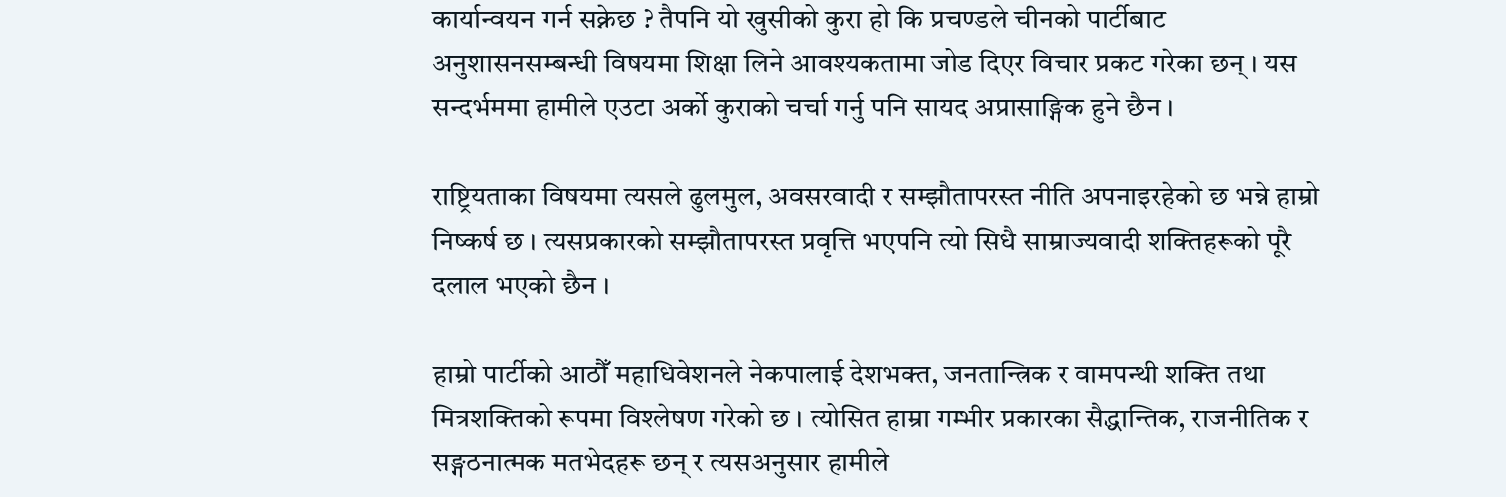कार्यान्वयन गर्न सक्नेछ ? तैपनि यो खुसीको कुरा हो कि प्रचण्डले चीनको पार्टीबाट अनुशासनसम्बन्धी विषयमा शिक्षा लिने आवश्यकतामा जोड दिएर विचार प्रकट गरेका छन् । यस सन्दर्भममा हामीले एउटा अर्को कुराको चर्चा गर्नु पनि सायद अप्रासाङ्गिक हुने छैन ।

राष्ट्रियताका विषयमा त्यसले ढुलमुल, अवसरवादी र सम्झौतापरस्त नीति अपनाइरहेको छ भन्ने हाम्रो निष्कर्ष छ । त्यसप्रकारको सम्झौतापरस्त प्रवृत्ति भएपनि त्यो सिधै साम्राज्यवादी शक्तिहरूको पूरै दलाल भएको छैन ।

हाम्रो पार्टीको आठौँ महाधिवेशनले नेकपालाई देशभक्त, जनतान्त्रिक र वामपन्थी शक्ति तथा मित्रशक्तिको रूपमा विश्लेषण गरेको छ । त्योसित हाम्रा गम्भीर प्रकारका सैद्धान्तिक, राजनीतिक र सङ्गठनात्मक मतभेदहरू छन् र त्यसअनुसार हामीले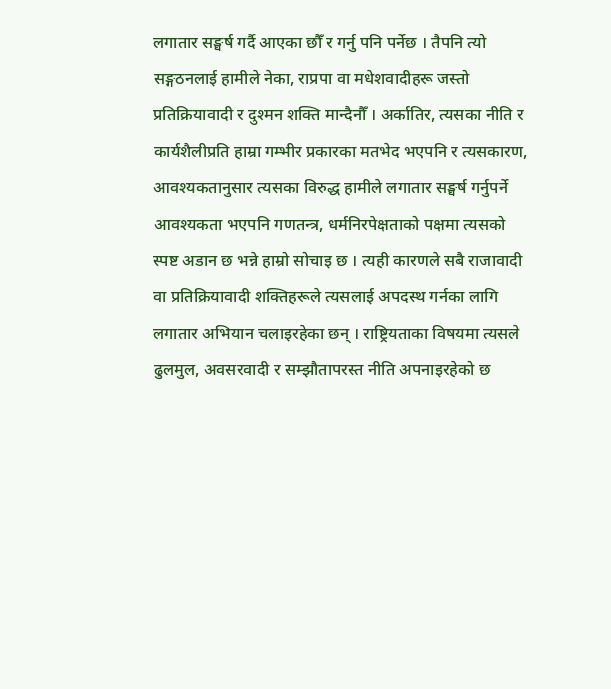लगातार सङ्घर्ष गर्दै आएका छौँ र गर्नु पनि पर्नेछ । तैपनि त्यो सङ्गठनलाई हामीले नेका, राप्रपा वा मधेशवादीहरू जस्तो प्रतिक्रियावादी र दुश्मन शक्ति मान्दैनौँ । अर्कातिर, त्यसका नीति र कार्यशैलीप्रति हाम्रा गम्भीर प्रकारका मतभेद भएपनि र त्यसकारण, आवश्यकतानुसार त्यसका विरुद्ध हामीले लगातार सङ्घर्ष गर्नुपर्ने आवश्यकता भएपनि गणतन्त्र, धर्मनिरपेक्षताको पक्षमा त्यसको स्पष्ट अडान छ भन्ने हाम्रो सोचाइ छ । त्यही कारणले सबै राजावादी वा प्रतिक्रियावादी शक्तिहरूले त्यसलाई अपदस्थ गर्नका लागि लगातार अभियान चलाइरहेका छन् । राष्ट्रियताका विषयमा त्यसले ढुलमुल, अवसरवादी र सम्झौतापरस्त नीति अपनाइरहेको छ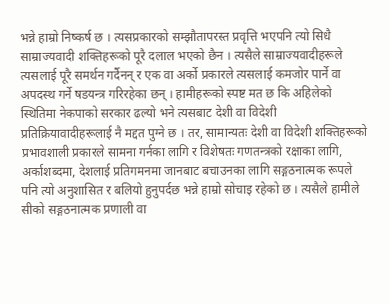भन्ने हाम्रो निष्कर्ष छ । त्यसप्रकारको सम्झौतापरस्त प्रवृत्ति भएपनि त्यो सिधै साम्राज्यवादी शक्तिहरूको पूरै दलाल भएको छैन । त्यसैले साम्राज्यवादीहरूले त्यसलाई पूरै समर्थन गर्दैनन् र एक वा अर्को प्रकारले त्यसलाई कमजोर पार्ने वा अपदस्थ गर्ने षडयन्त्र गरिरहेका छन् । हामीहरूको स्पष्ट मत छ कि अहिलेको स्थितिमा नेकपाको सरकार ढल्यो भने त्यसबाट देशी वा विदेशी प्रतिक्रियावादीहरूलाई नै मद्दत पुग्ने छ । तर, सामान्यतः देशी वा विदेशी शक्तिहरूको प्रभावशाली प्रकारले सामना गर्नका लागि र विशेषतः गणतन्त्रको रक्षाका लागि, अर्काशब्दमा, देशलाई प्रतिगमनमा जानबाट बचाउनका लागि सङ्गठनात्मक रूपले पनि त्यो अनुशासित र बलियो हुनुपर्दछ भन्ने हाम्रो सोचाइ रहेको छ । त्यसैले हामीले सीको सङ्गठनात्मक प्रणाली वा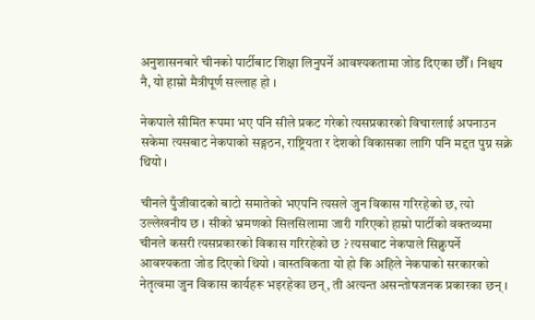अनुशासनबारे चीनको पार्टीबाट शिक्षा लिनुपर्ने आवश्यकतामा जोड दिएका छौँ । निश्चय नै, यो हाम्रो मैत्रीपूर्ण सल्लाह हो ।

नेकपाले सीमित रूपमा भए पनि सीले प्रकट गरेको त्यसप्रकारको विचारलाई अपनाउन सकेमा त्यसबाट नेकपाको सङ्गठन, राष्ट्रियता र देशको विकासका लागि पनि मद्दत पुग्न सक्ने थियो ।

चीनले पुँजीवादको बाटो समातेको भएपनि त्यसले जुन विकास गरिरहेको छ, त्यो उल्लेखनीय छ । सीको भ्रमणको सिलसिलामा जारी गरिएको हाम्रो पार्टीको वक्तव्यमा चीनले कसरी त्यसप्रकारको विकास गरिरहेको छ ? त्यसबाट नेकपाले सिक्नुपर्ने आवश्यकता जोड दिएको थियो । वास्तविकता यो हो कि अहिले नेकपाको सरकारको नेतृत्वमा जुन विकास कार्यहरू भइरहेका छन्, ती अत्यन्त असन्तोषजनक प्रकारका छन् ।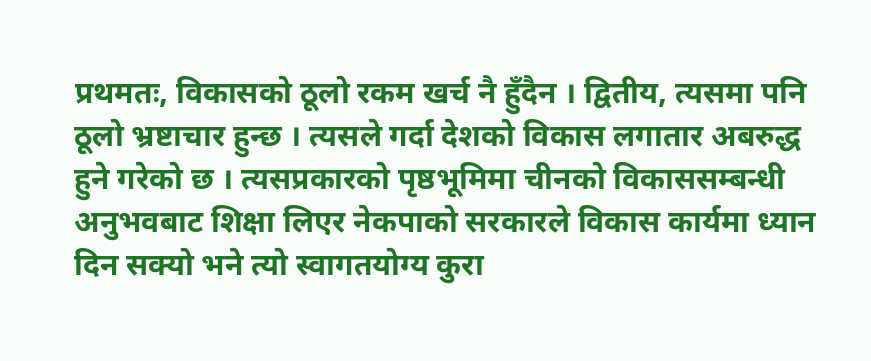प्रथमतः, विकासको ठूलो रकम खर्च नै हुँदैन । द्वितीय, त्यसमा पनि ठूलो भ्रष्टाचार हुन्छ । त्यसले गर्दा देशको विकास लगातार अबरुद्ध हुने गरेको छ । त्यसप्रकारको पृष्ठभूमिमा चीनको विकाससम्बन्धी अनुभवबाट शिक्षा लिएर नेकपाको सरकारले विकास कार्यमा ध्यान दिन सक्यो भने त्यो स्वागतयोग्य कुरा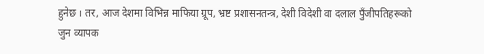हुनेछ । तर, आज देशमा विभिन्न माफिया ग्रूप, भ्रष्ट प्रशासनतन्त्र, देशी विदेशी वा दलाल पुँजीपतिहरूको जुन व्यापक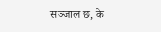सञ्जाल छ, के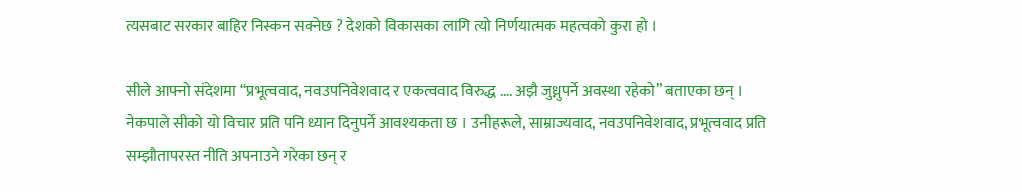त्यसबाट सरकार बाहिर निस्कन सक्नेछ ? देशको विकासका लागि त्यो निर्णयात्मक महत्वको कुरा हो ।

सीले आफ्नो संदेशमा “प्रभूत्ववाद, नवउपनिवेशवाद र एकत्ववाद विरुद्ध …. अझै जुध्नुपर्ने अवस्था रहेको” बताएका छन् । नेकपाले सीको यो विचार प्रति पनि ध्यान दिनुपर्ने आवश्यकता छ । उनीहरूले, साम्राज्यवाद, नवउपनिवेशवाद, प्रभूत्ववाद प्रति सम्झौतापरस्त नीति अपनाउने गरेका छन् र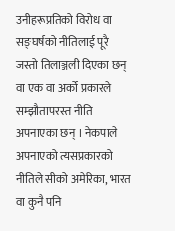उनीहरूप्रतिको विरोध वा सङ्घर्षको नीतिलाई पूरै जस्तो तिलाञ्जली दिएका छन् वा एक वा अर्को प्रकारले सम्झौतापरस्त नीति अपनाएका छन् । नेकपाले अपनाएको त्यसप्रकारको नीतिले सीको अमेरिका, भारत वा कुनै पनि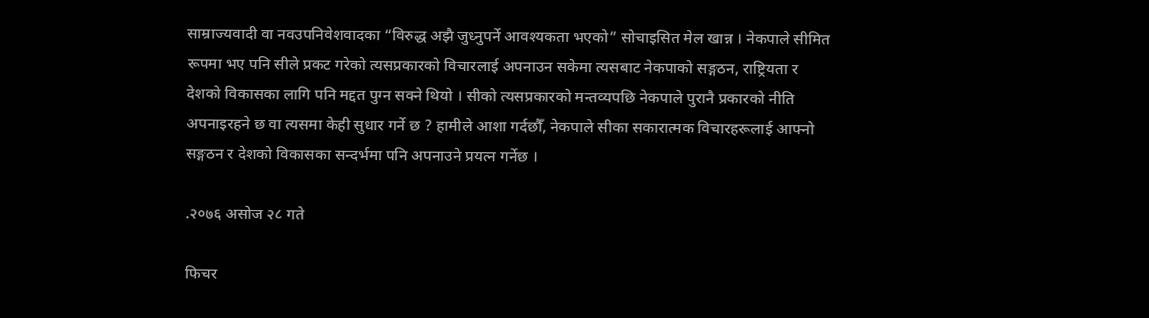साम्राज्यवादी वा नवउपनिवेशवादका “विरुद्ध अझै जुध्नुपर्ने आवश्यकता भएको” सोचाइसित मेल खान्न । नेकपाले सीमित रूपमा भए पनि सीले प्रकट गरेको त्यसप्रकारको विचारलाई अपनाउन सकेमा त्यसबाट नेकपाको सङ्गठन, राष्ट्रियता र देशको विकासका लागि पनि मद्दत पुग्न सक्ने थियो । सीको त्यसप्रकारको मन्तव्यपछि नेकपाले पुरानै प्रकारको नीति अपनाइरहने छ वा त्यसमा केही सुधार गर्ने छ ? हामीले आशा गर्दछौँ, नेकपाले सीका सकारात्मक विचारहरूलाई आफ्नो सङ्गठन र देशको विकासका सन्दर्भमा पनि अपनाउने प्रयत्न गर्नेछ ।

.२०७६ असोज २८ गते

फिचर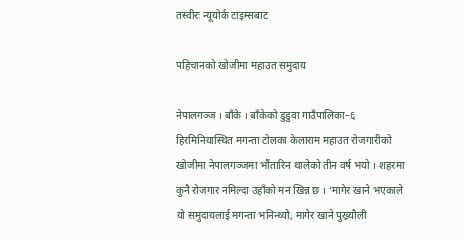तस्वीरः न्यूयोर्क टाइम्सबाट

पहिचानको खोजीमा महाउत समुदाय

नेपालगञ्ज । बाँके । बाँकेको डुडुवा गाउँपालिका–६ हिरमिनियास्थित मगन्ता टोलका केलाराम महाउत रोजगारीको खोजीमा नेपालगञ्जमा भौंतारिन थालेको तीन वर्ष भयो । शहरमा कुनै रोजगार नमिल्दा उहाँको मन खिन्न छ । ‘मागेर खाने भएकाले यो समुदायलाई मगन्ता भनिन्थ्यो, मागेर खाने पुख्र्यौली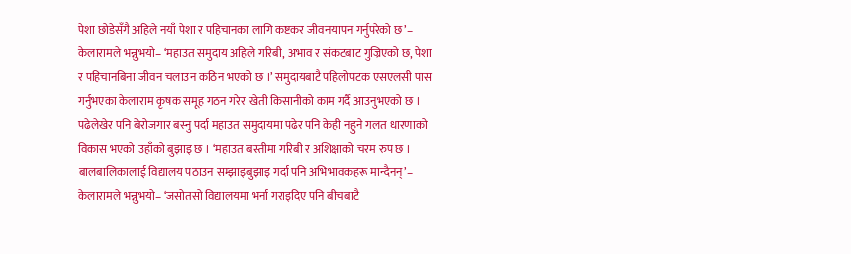पेशा छोडेसँगै अहिले नयाँ पेशा र पहिचानका लागि कष्टकर जीवनयापन गर्नुपरेको छ’– केलारामले भन्नुभयो– ‘महाउत समुदाय अहिले गरिबी, अभाव र संकटबाट गुज्रिएको छ, पेशा र पहिचानबिना जीवन चलाउन कठिन भएको छ ।’ समुदायबाटै पहिलोपटक एसएलसी पास गर्नुभएका केलाराम कृषक समूह गठन गरेर खेती किसानीको काम गर्दै आउनुभएको छ । पढेलेखेर पनि बेरोजगार बस्नु पर्दा महाउत समुदायमा पढेर पनि केही नहुने गलत धारणाको विकास भएको उहाँको बुझाइ छ । ‘महाउत बस्तीमा गरिबी र अशिक्षाको चरम रुप छ । बालबालिकालाई विद्यालय पठाउन सम्झाइबुझाइ गर्दा पनि अभिभावकहरू मान्दैनन्’– केलारामले भन्नुभयो– ‘जसोतसो विद्यालयमा भर्ना गराइदिए पनि बीचबाटै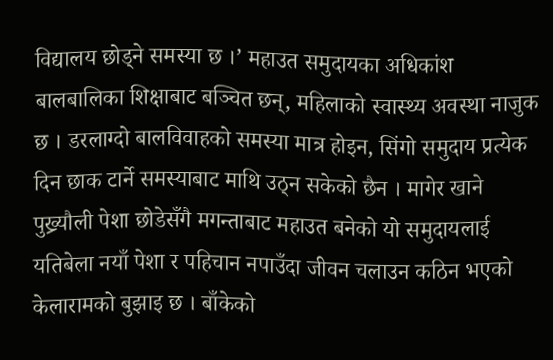विद्यालय छोड्ने समस्या छ ।’ महाउत समुदायका अधिकांश बालबालिका शिक्षाबाट बञ्चित छन्, महिलाको स्वास्थ्य अवस्था नाजुक छ । डरलाग्दो बालविवाहको समस्या मात्र होइन, सिंगो समुदाय प्रत्येक दिन छाक टार्ने समस्याबाट माथि उठ्न सकेको छैन । मागेर खाने पुख्र्यौली पेशा छोडेसँगै मगन्ताबाट महाउत बनेको यो समुदायलाई यतिबेला नयाँ पेशा र पहिचान नपाउँदा जीवन चलाउन कठिन भएको केलारामको बुझाइ छ । बाँकेको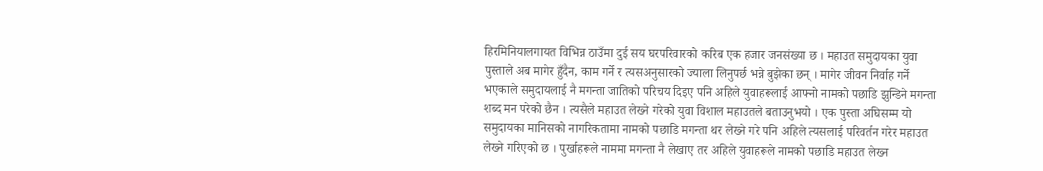हिरमिनियालगायत विभिन्न ठाउँमा दुई सय घरपरिवारको करिब एक हजार जनसंख्या छ । महाउत समुदायका युवा पुस्ताले अब मागेर हुँदैन, काम गर्ने र त्यसअनुसारको ज्याला लिनुपर्छ भन्ने बुझेका छन् । मागेर जीवन निर्वाह गर्ने भएकाले समुदायलाई नै मगन्ता जातिको परिचय दिइए पनि अहिले युवाहरूलाई आफ्नो नामको पछाडि झुन्डिने मगन्ता शब्द मन परेको छैन । त्यसैले महाउत लेख्ने गरेको युवा विशाल महाउतले बताउनुभयो । एक पुस्ता अघिसम्म यो समुदायका मानिसको नागरिकतामा नामको पछाडि मगन्ता थर लेख्ने गरे पनि अहिले त्यसलाई परिवर्तन गरेर महाउत लेख्ने गरिएको छ । पुर्खाहरूले नाममा मगन्ता नै लेखाए तर अहिले युवाहरूले नामको पछाडि महाउत लेख्न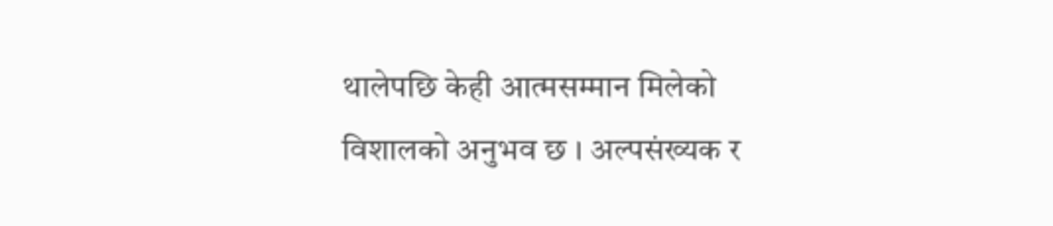थालेपछि केही आत्मसम्मान मिलेको विशालको अनुभव छ । अल्पसंख्यक र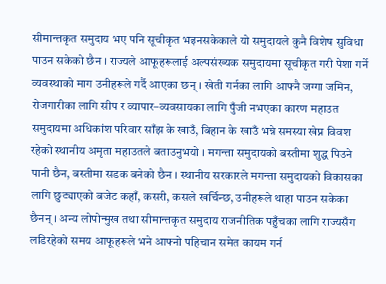सीमान्तकृत समुदाय भए पनि सूचीकृत भइनसकेकाले यो समुदायले कुनै विशेष सुविधा पाउन सकेको छैन । राज्यले आफूहरूलाई अल्पसंख्यक समुदायमा सूचीकृत गरी पेशा गर्ने व्यवस्थाको माग उनीहरूले गर्दै आएका छन् । खेती गर्नका लागि आफ्नै जग्गा जमिन, रोजगारीका लागि सीप र व्यापार–व्यवसायका लागि पुँजी नभएका कारण महाउत समुदायमा अधिकांश परिवार साँझ के खाउँ, बिहान के खाउँ भन्ने समस्या खेप्न विवश रहेको स्थानीय अमृता महाउतले बताउनुभयो । मगन्ता समुदायको बस्तीमा शुद्ध पिउने पानी छैन, बस्तीमा सडक बनेको छैन । स्थानीय सरकारले मगन्ता समुदायको विकासका लागि छुट्याएको बजेट कहाँ, कसरी, कसले खर्चिन्छ, उनीहरूले थाहा पाउन सकेका छैनन् । अन्य लोपोन्मुख तथा सीमान्तकृत समुदाय राजनीतिक पहुँचका लागि राज्यसँग लडिरहेको समय आफूहरूले भने आफ्नो पहिचान समेत कायम गर्न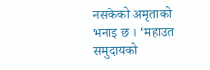नसकेको अमृताको भनाइ छ । ‘महाउत समुदायको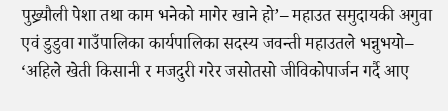पुख्र्यौली पेशा तथा काम भनेको मागेर खाने हो’– महाउत समुदायकी अगुवा एवं डुडुवा गाउँपालिका कार्यपालिका सदस्य जवन्ती महाउतले भन्नुभयो– ‘अहिले खेती किसानी र मजदुरी गरेर जसोतसो जीविकोपार्जन गर्दै आए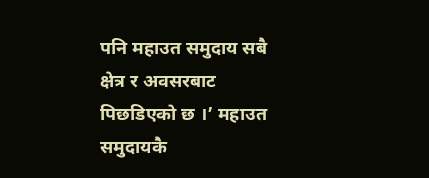पनि महाउत समुदाय सबै क्षेत्र र अवसरबाट पिछडिएको छ ।’ महाउत समुदायकै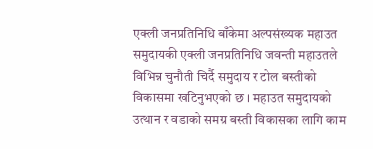एक्ली जनप्रतिनिधि बाँकेमा अल्पसंख्यक महाउत समुदायकी एक्ली जनप्रतिनिधि जवन्ती महाउतले विभिन्न चुनौती चिर्दै समुदाय र टोल बस्तीको विकासमा खटिनुभएको छ । महाउत समुदायको उत्थान र वडाको समग्र बस्ती विकासका लागि काम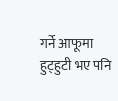गर्ने आफूमा हुट्हुटी भए पनि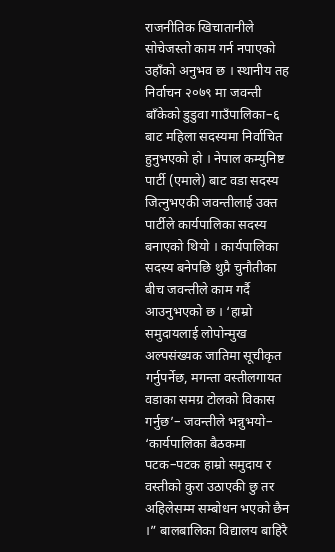राजनीतिक खिचातानीले सोचेजस्तो काम गर्न नपाएको उहाँको अनुभव छ । स्थानीय तह निर्वाचन २०७९ मा जवन्ती बाँकेको डुडुवा गाउँपालिका–६ बाट महिला सदस्यमा निर्वाचित हुनुभएको हो । नेपाल कम्युनिष्ट पार्टी (एमाले) बाट वडा सदस्य जित्नुभएकी जवन्तीलाई उक्त पार्टीले कार्यपालिका सदस्य बनाएको थियो । कार्यपालिका सदस्य बनेपछि थुप्रै चुनौतीका बीच जवन्तीले काम गर्दै आउनुभएको छ । ‘हाम्रो समुदायलाई लोपोन्मुख अल्पसंख्यक जातिमा सूचीकृत गर्नुपर्नेछ, मगन्ता वस्तीलगायत वडाका समग्र टोलको विकास गर्नुछ’– जवन्तीले भन्नुभयो– ‘कार्यपालिका बैठकमा पटक–पटक हाम्रो समुदाय र वस्तीको कुरा उठाएकी छु तर अहिलेसम्म सम्बोधन भएको छैन ।” बालबालिका विद्यालय बाहिरै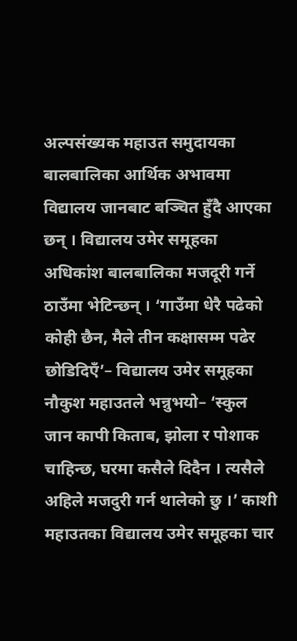अल्पसंख्यक महाउत समुदायका बालबालिका आर्थिक अभावमा विद्यालय जानबाट बञ्चित हुँदै आएका छन् । विद्यालय उमेर समूहका अधिकांश बालबालिका मजदूरी गर्ने ठाउँमा भेटिन्छन् । ‘गाउँमा धेरै पढेको कोही छैन, मैले तीन कक्षासम्म पढेर छोडिदिएँ’– विद्यालय उमेर समूहका नौकुश महाउतले भन्नुभयो– ‘स्कुल जान कापी किताब, झोला र पोशाक चाहिन्छ, घरमा कसैले दिदैन । त्यसैले अहिले मजदुरी गर्न थालेको छु ।’ काशी महाउतका विद्यालय उमेर समूहका चार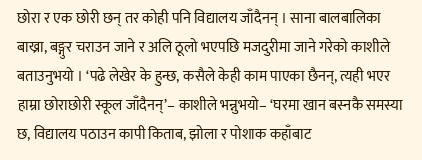छोरा र एक छोरी छन् तर कोही पनि विद्यालय जाँदैनन् । साना बालबालिका बाख्रा, बङ्गुर चराउन जाने र अलि ठूलो भएपछि मजदुरीमा जाने गरेको काशीले बताउनुभयो । ‘पढे लेखेर के हुन्छ, कसैले केही काम पाएका छैनन्, त्यही भएर हाम्रा छोराछोरी स्कूल जाँदैनन्’– काशीले भन्नुभयो– ‘घरमा खान बस्नकै समस्या छ, विद्यालय पठाउन कापी किताब, झोला र पोशाक कहाँबाट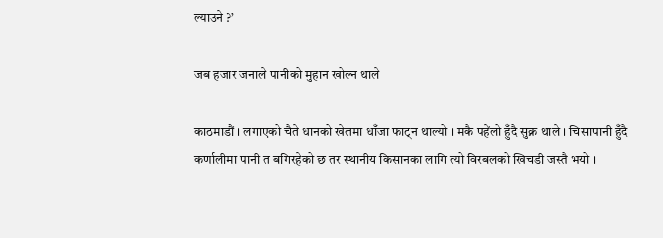ल्याउने ?’

जब हजार जनाले पानीको मुहान खोल्न थाले

काठमाडौं । लगाएको चैते धानको खेतमा धाँजा फाट्न थाल्यो । मकै पहेंलो हुँदै सुक्न थाले । चिसापानी हुँदै कर्णालीमा पानी त बगिरहेको छ तर स्थानीय किसानका लागि त्यो विरबलको खिचडी जस्तै भयो ।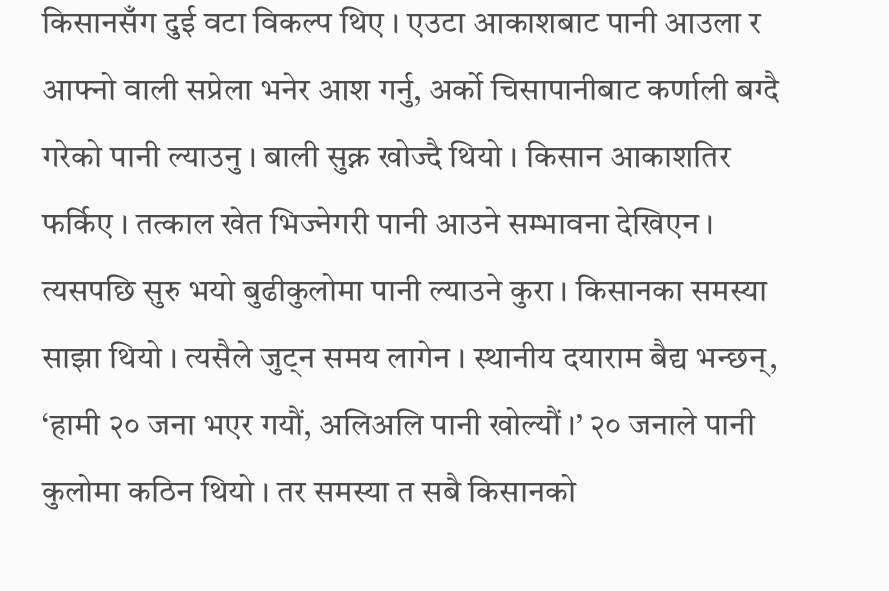किसानसँग दुई वटा विकल्प थिए । एउटा आकाशबाट पानी आउला र आफ्नो वाली सप्रेला भनेर आश गर्नु, अर्को चिसापानीबाट कर्णाली बग्दै गरेको पानी ल्याउनु । बाली सुक्न खोज्दै थियो । किसान आकाशतिर फर्किए । तत्काल खेत भिज्नेगरी पानी आउने सम्भावना देखिएन । त्यसपछि सुरु भयो बुढीकुलोमा पानी ल्याउने कुरा । किसानका समस्या साझा थियो । त्यसैले जुट्न समय लागेन । स्थानीय दयाराम बैद्य भन्छन्, ‘हामी २० जना भएर गयौं, अलिअलि पानी खोल्यौं ।’ २० जनाले पानी कुलोमा कठिन थियो । तर समस्या त सबै किसानको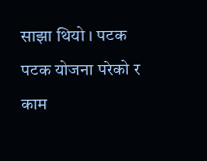साझा थियो । पटक पटक योजना परेको र काम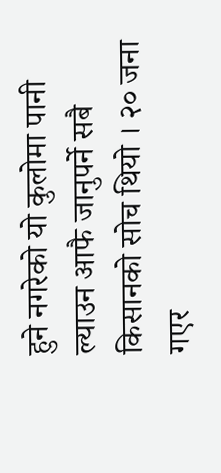हुने नगरेको यो कुलोमा पानी ल्याउन आफै जानुपर्ने सबै किसानको सोच थियो । २० जना गएर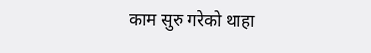काम सुरु गरेको थाहा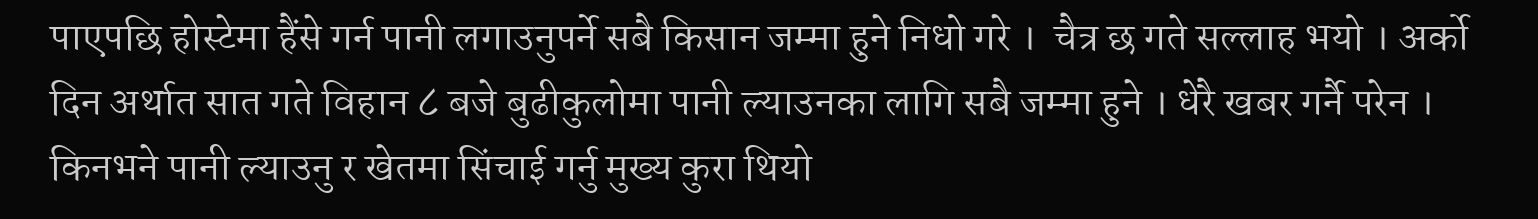पाएपछि होस्टेमा हैंसे गर्न पानी लगाउनुपर्ने सबै किसान जम्मा हुने निधो गरे ।  चैत्र छ गते सल्लाह भयो । अर्को दिन अर्थात सात गते विहान ८ बजे बुढीकुलोमा पानी ल्याउनका लागि सबै जम्मा हुने । धेरै खबर गर्नै परेन । किनभने पानी ल्याउनु र खेतमा सिंचाई गर्नु मुख्य कुरा थियो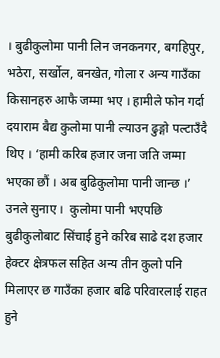। बुढीकुलोमा पानी लिन जनकनगर, बगहिपुर, भठेरा, सर्खोल, बनखेत, गोला र अन्य गाउँका किसानहरु आफै जम्मा भए । हामीले फोन गर्दा दयाराम बैद्य कुलोमा पानी ल्याउन ढुङ्गो पल्टाउँदै थिए । ‘हामी करिब हजार जना जति जम्मा भएका छौं । अब बुढिकुलोमा पानी जान्छ ।’ उनले सुनाए ।  कुलोमा पानी भएपछि बुढीकुलोबाट सिंचाई हुने करिब साढे दश हजार हेक्टर क्षेत्रफल सहित अन्य तीन कुलो पनि मिलाएर छ गाउँका हजार बढि परिवारलाई राहत हुने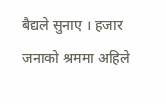बैद्यले सुनाए । हजार जनाको श्रममा अहिले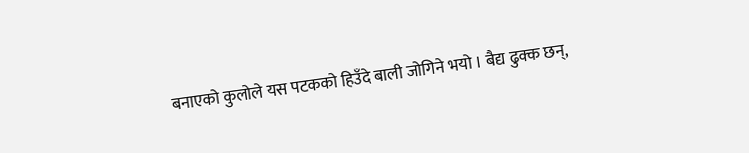बनाएको कुलोले यस पटकको हिउँदे बाली जोगिने भयो । बैद्य ढुक्क छन्,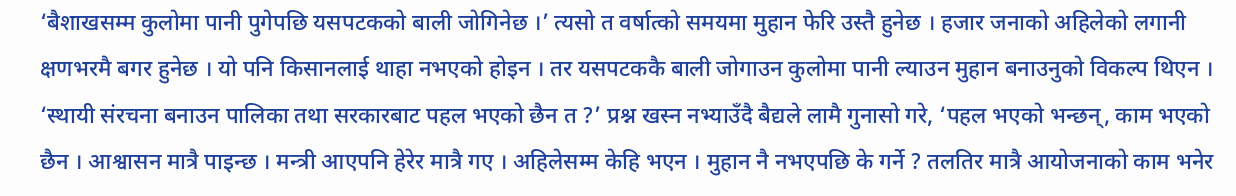‘बैशाखसम्म कुलोमा पानी पुगेपछि यसपटकको बाली जोगिनेछ ।’ त्यसो त वर्षात्को समयमा मुहान फेरि उस्तै हुनेछ । हजार जनाको अहिलेको लगानी क्षणभरमै बगर हुनेछ । यो पनि किसानलाई थाहा नभएको होइन । तर यसपटककै बाली जोगाउन कुलोमा पानी ल्याउन मुहान बनाउनुको विकल्प थिएन ।  ‘स्थायी संरचना बनाउन पालिका तथा सरकारबाट पहल भएको छैन त ?’ प्रश्न खस्न नभ्याउँदै बैद्यले लामै गुनासो गरे, ‘पहल भएको भन्छन्, काम भएको छैन । आश्वासन मात्रै पाइन्छ । मन्त्री आएपनि हेरेर मात्रै गए । अहिलेसम्म केहि भएन । मुहान नै नभएपछि के गर्ने ? तलतिर मात्रै आयोजनाको काम भनेर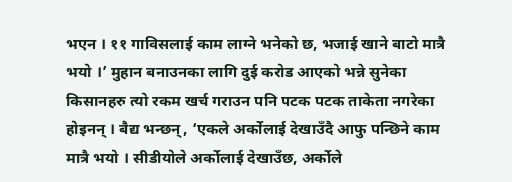भएन । ११ गाविसलाई काम लाग्ने भनेको छ, भजाई खाने बाटो मात्रै भयो ।’ मुहान बनाउनका लागि दुई करोड आएको भन्ने सुनेका किसानहरु त्यो रकम खर्च गराउन पनि पटक पटक ताकेता नगरेका होइनन् । बैद्य भन्छन्, ‘एकले अर्कोलाई देखाउँदै आफु पन्छिने काम मात्रै भयो । सीडीयोले अर्कोलाई देखाउँछ, अर्कोले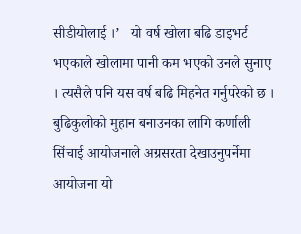सीडीयोलाई ।’   यो वर्ष खोला बढि डाइभर्ट भएकाले खोलामा पानी कम भएको उनले सुनाए । त्यसैले पनि यस वर्ष बढि मिहनेत गर्नुपरेको छ । बुढिकुलोको मुहान बनाउनका लागि कर्णाली सिंचाई आयोजनाले अग्रसरता देखाउनुपर्नेमा आयोजना यो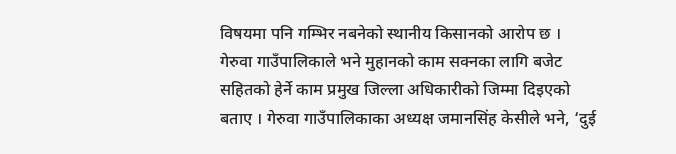विषयमा पनि गम्भिर नबनेको स्थानीय किसानको आरोप छ ।  गेरुवा गाउँपालिकाले भने मुहानको काम सक्नका लागि बजेट सहितको हेर्ने काम प्रमुख जिल्ला अधिकारीको जिम्मा दिइएको बताए । गेरुवा गाउँपालिकाका अध्यक्ष जमानसिंह केसीले भने, ‘दुई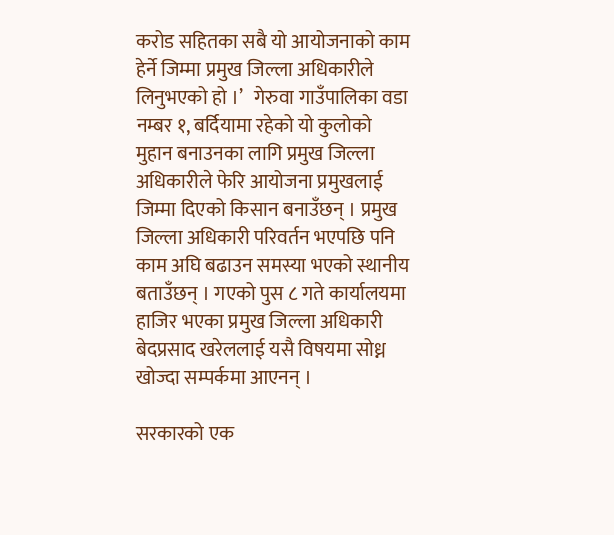करोड सहितका सबै यो आयोजनाको काम हेर्ने जिम्मा प्रमुख जिल्ला अधिकारीले लिनुभएको हो ।’   गेरुवा गाउँपालिका वडा नम्बर १, बर्दियामा रहेको यो कुलोको मुहान बनाउनका लागि प्रमुख जिल्ला अधिकारीले फेरि आयोजना प्रमुखलाई जिम्मा दिएको किसान बनाउँछन् । प्रमुख जिल्ला अधिकारी परिवर्तन भएपछि पनि काम अघि बढाउन समस्या भएको स्थानीय बताउँछन् । गएको पुस ८ गते कार्यालयमा हाजिर भएका प्रमुख जिल्ला अधिकारी बेदप्रसाद खरेललाई यसै विषयमा सोध्न खोज्दा सम्पर्कमा आएनन् ।

सरकारको एक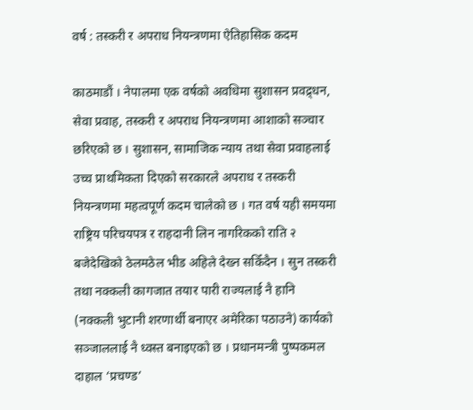वर्ष : तस्करी र अपराध नियन्त्रणमा ऐतिहासिक कदम

काठमाडौं । नेपालमा एक वर्षको अवधिमा सुशासन प्रवद्र्धन, सेवा प्रवाह, तस्करी र अपराध नियन्त्रणमा आशाको सञ्चार छरिएको छ । सुशासन, सामाजिक न्याय तथा सेवा प्रवाहलाई उच्च प्राथमिकता दिएको सरकारले अपराध र तस्करी नियन्त्रणमा महत्वपूर्ण कदम चालेको छ । गत वर्ष यही समयमा राष्ट्रिय परिचयपत्र र राहदानी लिन नागरिकको राति २ बजेदेखिको ठेलमठेल भीड अहिले देख्न सकिँदैन । सुन तस्करी तथा नक्कली कागजात तयार पारी राज्यलाई नै हानि (नक्कली भुटानी शरणार्थी बनाएर अमेरिका पठाउने) कार्यको सञ्जाललाई नै ध्वस्त बनाइएको छ । प्रधानमन्त्री पुष्पकमल दाहाल ‘प्रचण्ड’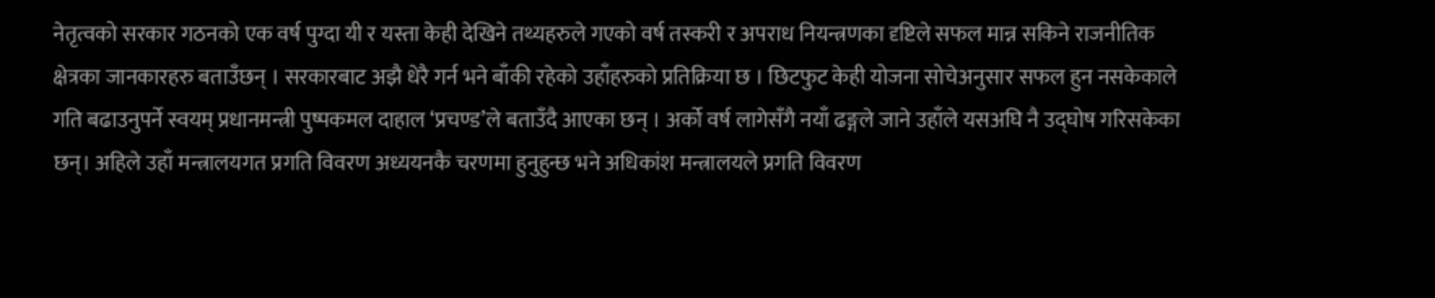नेतृत्वको सरकार गठनको एक वर्ष पुग्दा यी र यस्ता केही देखिने तथ्यहरुले गएको वर्ष तस्करी र अपराध नियन्त्रणका दृष्टिले सफल मान्न सकिने राजनीतिक क्षेत्रका जानकारहरु बताउँछन् । सरकारबाट अझै धेरै गर्न भने बाँकी रहेको उहाँहरुको प्रतिक्रिया छ । छिटफुट केही योजना सोचेअनुसार सफल हुन नसकेकाले गति बढाउनुपर्ने स्वयम् प्रधानमन्त्री पुष्पकमल दाहाल ‘प्रचण्ड’ले बताउँदै आएका छन् । अर्को वर्ष लागेसँगै नयाँ ढङ्गले जाने उहाँले यसअघि नै उद्घोष गरिसकेका छन्। अहिले उहाँ मन्त्रालयगत प्रगति विवरण अध्ययनकै चरणमा हुनुहुन्छ भने अधिकांश मन्त्रालयले प्रगति विवरण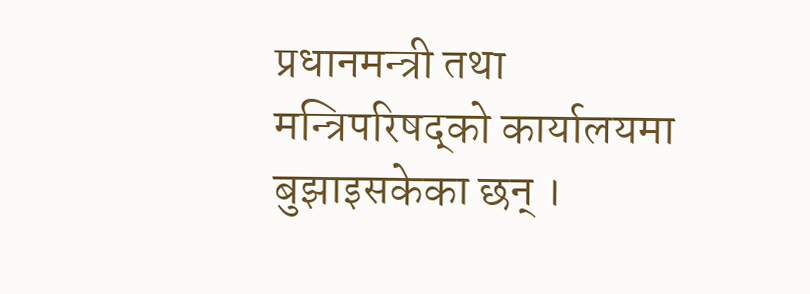प्रधानमन्त्री तथा मन्त्रिपरिषद्को कार्यालयमा बुझाइसकेका छन् ।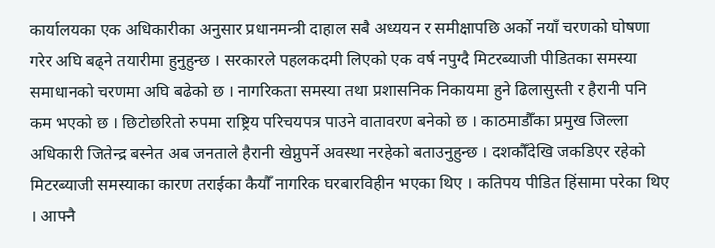कार्यालयका एक अधिकारीका अनुसार प्रधानमन्त्री दाहाल सबै अध्ययन र समीक्षापछि अर्को नयाँ चरणको घोषणा गरेर अघि बढ्ने तयारीमा हुनुहुन्छ । सरकारले पहलकदमी लिएको एक वर्ष नपुग्दै मिटरब्याजी पीडितका समस्या समाधानको चरणमा अघि बढेको छ । नागरिकता समस्या तथा प्रशासनिक निकायमा हुने ढिलासुस्ती र हैरानी पनि कम भएको छ । छिटोछरितो रुपमा राष्ट्रिय परिचयपत्र पाउने वातावरण बनेको छ । काठमाडौँका प्रमुख जिल्ला अधिकारी जितेन्द्र बस्नेत अब जनताले हैरानी खेप्नुपर्ने अवस्था नरहेको बताउनुहुन्छ । दशकौँदेखि जकडिएर रहेको मिटरब्याजी समस्याका कारण तराईका कैयौँ नागरिक घरबारविहीन भएका थिए । कतिपय पीडित हिंसामा परेका थिए । आफ्नै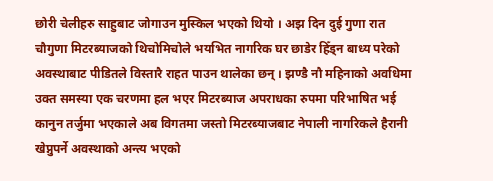छोरी चेलीहरु साहुबाट जोगाउन मुस्किल भएको थियो । अझ दिन दुई गुणा रात चौगुणा मिटरब्याजको थिचोमिचोले भयभित नागरिक घर छाडेर हिँड्न बाध्य परेको अवस्थाबाट पीडितले विस्तारै राहत पाउन थालेका छन् । झण्डै नौ महिनाको अवधिमा उक्त समस्या एक चरणमा हल भएर मिटरब्याज अपराधका रुपमा परिभाषित भई कानुन तर्जुमा भएकाले अब विगतमा जस्तो मिटरब्याजबाट नेपाली नागरिकले हैरानी खेप्नुपर्ने अवस्थाको अन्त्य भएको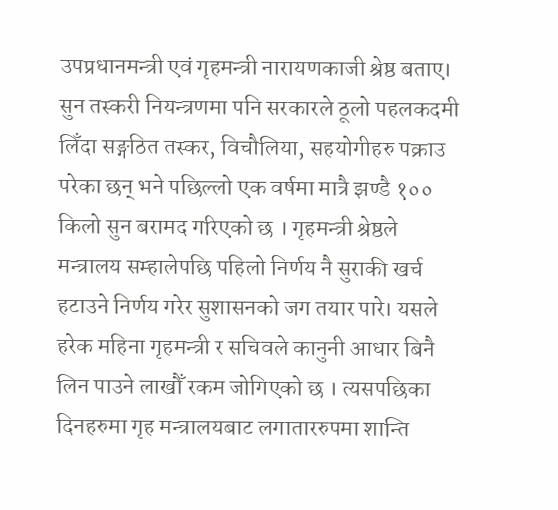उपप्रधानमन्त्री एवं गृहमन्त्री नारायणकाजी श्रेष्ठ बताए। सुन तस्करी नियन्त्रणमा पनि सरकारले ठूलो पहलकदमी लिँदा सङ्गठित तस्कर, विचौलिया, सहयोगीहरु पक्राउ परेका छन् भने पछिल्लो एक वर्षमा मात्रै झण्डै १०० किलो सुन बरामद गरिएको छ । गृहमन्त्री श्रेष्ठले मन्त्रालय सम्हालेपछि पहिलो निर्णय नै सुराकी खर्च हटाउने निर्णय गरेर सुशासनको जग तयार पारे। यसले हरेक महिना गृहमन्त्री र सचिवले कानुनी आधार बिनै लिन पाउने लाखौँ रकम जोगिएको छ । त्यसपछिका दिनहरुमा गृह मन्त्रालयबाट लगाताररुपमा शान्ति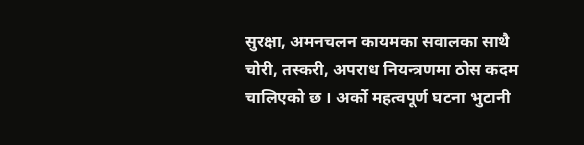सुरक्षा, अमनचलन कायमका सवालका साथै चोरी, तस्करी, अपराध नियन्त्रणमा ठोस कदम चालिएको छ । अर्को महत्वपूर्ण घटना भुटानी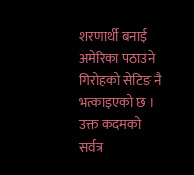शरणार्थी बनाई अमेरिका पठाउने गिरोहको सेटिङ नै भत्काइएको छ । उक्त कदमको सर्वत्र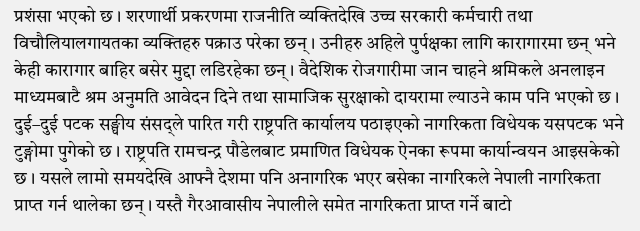प्रशंसा भएको छ । शरणार्थी प्रकरणमा राजनीति व्यक्तिदेखि उच्च सरकारी कर्मचारी तथा विचौलियालगायतका व्यक्तिहरु पक्राउ परेका छन् । उनीहरु अहिले पुर्पक्षका लागि कारागारमा छन् भने केही कारागार बाहिर बसेर मुद्दा लडिरहेका छन् । वैदेशिक रोजगारीमा जान चाहने श्रमिकले अनलाइन माध्यमबाटै श्रम अनुमति आवेदन दिने तथा सामाजिक सुरक्षाको दायरामा ल्याउने काम पनि भएको छ । दुई–दुई पटक सङ्घीय संसद्ले पारित गरी राष्ट्रपति कार्यालय पठाइएको नागरिकता विधेयक यसपटक भने टुङ्गोमा पुगेको छ । राष्ट्रपति रामचन्द्र पौडेलबाट प्रमाणित विधेयक ऐनका रूपमा कार्यान्वयन आइसकेको छ । यसले लामो समयदेखि आफ्नै देशमा पनि अनागरिक भएर बसेका नागरिकले नेपाली नागरिकता प्राप्त गर्न थालेका छन् । यस्तै गैरआवासीय नेपालीले समेत नागरिकता प्राप्त गर्ने बाटो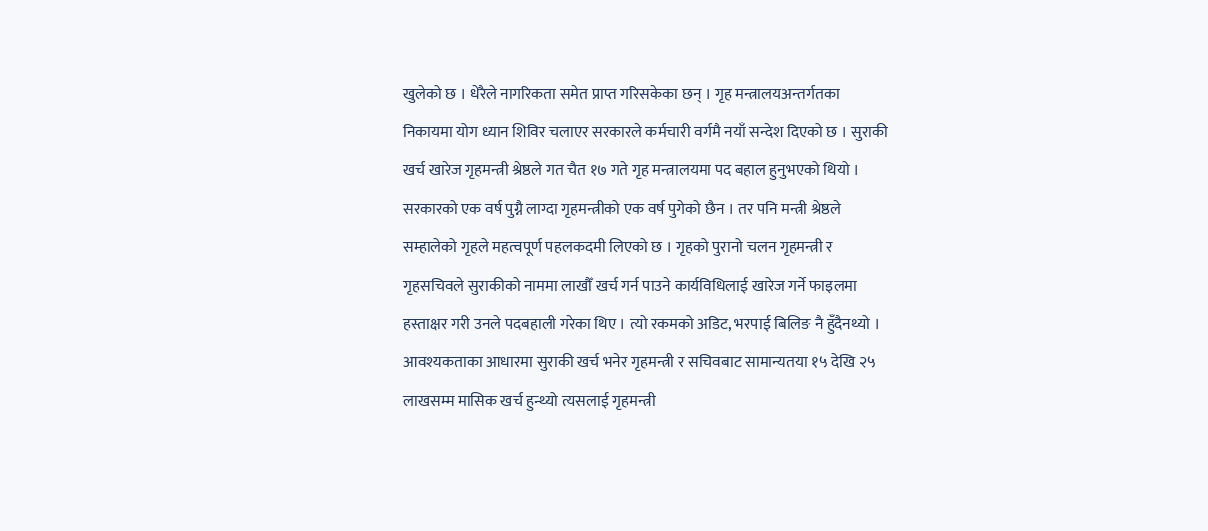खुलेको छ । धेरैले नागरिकता समेत प्राप्त गरिसकेका छन् । गृह मन्त्रालयअन्तर्गतका निकायमा योग ध्यान शिविर चलाएर सरकारले कर्मचारी वर्गमै नयाँ सन्देश दिएको छ । सुराकी खर्च खारेज गृहमन्त्री श्रेष्ठले गत चैत १७ गते गृह मन्त्रालयमा पद बहाल हुनुभएको थियो । सरकारको एक वर्ष पुग्नै लाग्दा गृहमन्त्रीको एक वर्ष पुगेको छैन । तर पनि मन्त्री श्रेष्ठले सम्हालेको गृहले महत्वपूर्ण पहलकदमी लिएको छ । गृहको पुरानो चलन गृहमन्त्री र गृहसचिवले सुराकीको नाममा लाखौँ खर्च गर्न पाउने कार्यविधिलाई खारेज गर्ने फाइलमा हस्ताक्षर गरी उनले पदबहाली गरेका थिए । त्यो रकमको अडिट, भरपाई बिलिङ नै हुँदैनथ्यो । आवश्यकताका आधारमा सुराकी खर्च भनेर गृहमन्त्री र सचिवबाट सामान्यतया १५ देखि २५ लाखसम्म मासिक खर्च हुन्थ्यो त्यसलाई गृहमन्त्री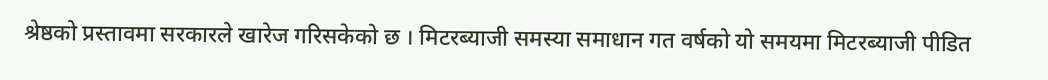श्रेष्ठको प्रस्तावमा सरकारले खारेज गरिसकेको छ । मिटरब्याजी समस्या समाधान गत वर्षको यो समयमा मिटरब्याजी पीडित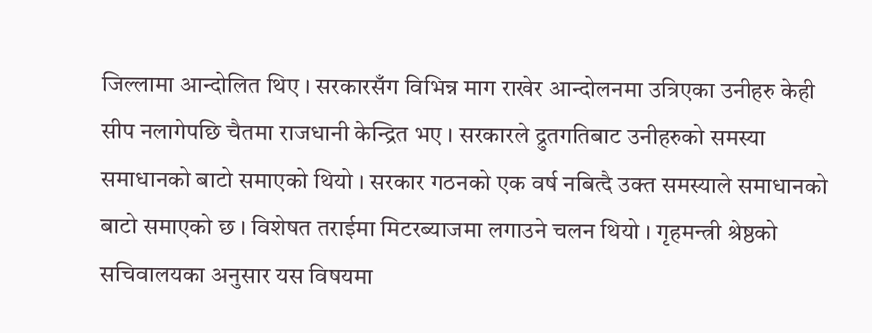जिल्लामा आन्दोलित थिए । सरकारसँग विभिन्न माग राखेर आन्दोलनमा उत्रिएका उनीहरु केही सीप नलागेपछि चैतमा राजधानी केन्द्रित भए । सरकारले द्रुतगतिबाट उनीहरुको समस्या समाधानको बाटो समाएको थियो । सरकार गठनको एक वर्ष नबित्दै उक्त समस्याले समाधानको बाटो समाएको छ । विशेषत तराईमा मिटरब्याजमा लगाउने चलन थियो । गृहमन्त्री श्रेष्ठको सचिवालयका अनुसार यस विषयमा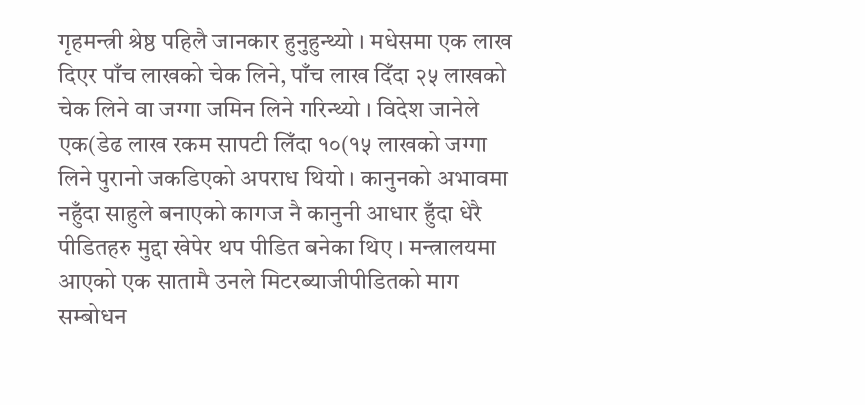गृहमन्त्री श्रेष्ठ पहिलै जानकार हुनुहुन्थ्यो । मधेसमा एक लाख दिएर पाँच लाखको चेक लिने, पाँच लाख दिँदा २५ लाखको चेक लिने वा जग्गा जमिन लिने गरिन्थ्यो । विदेश जानेले एक(डेढ लाख रकम सापटी लिँदा १०(१५ लाखको जग्गा लिने पुरानो जकडिएको अपराध थियो । कानुनको अभावमा नहुँदा साहुले बनाएको कागज नै कानुनी आधार हुँदा धेरै पीडितहरु मुद्दा खेपेर थप पीडित बनेका थिए । मन्त्रालयमा आएको एक सातामै उनले मिटरब्याजीपीडितको माग सम्बोधन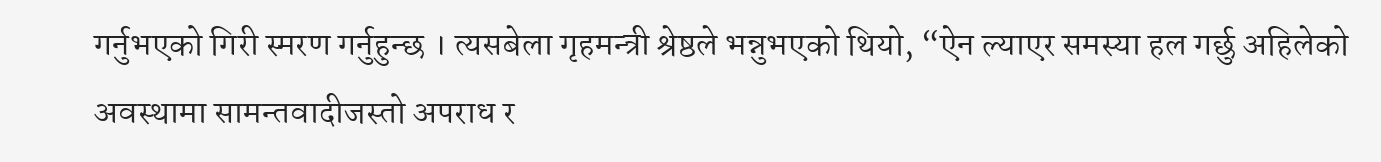गर्नुभएको गिरी स्मरण गर्नुहुन्छ । त्यसबेला गृहमन्त्री श्रेष्ठले भन्नुभएको थियो, “ऐन ल्याएर समस्या हल गर्छु अहिलेको अवस्थामा सामन्तवादीजस्तो अपराध र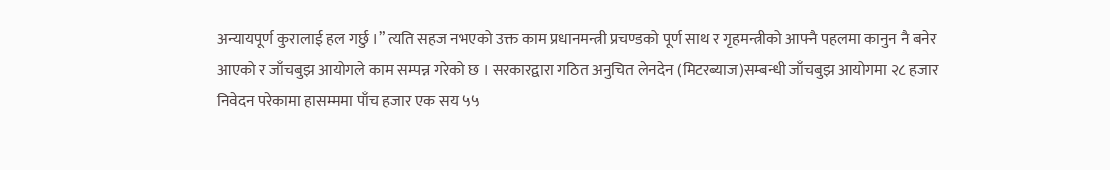अन्यायपूर्ण कुरालाई हल गर्छु ।” त्यति सहज नभएको उक्त काम प्रधानमन्त्री प्रचण्डको पूर्ण साथ र गृहमन्त्रीको आफ्नै पहलमा कानुन नै बनेर आएको र जाँचबुझ आयोगले काम सम्पन्न गरेको छ । सरकारद्वारा गठित अनुचित लेनदेन (मिटरब्याज)सम्बन्धी जाँचबुझ आयोगमा २८ हजार निवेदन परेकामा हासम्ममा पाँच हजार एक सय ५५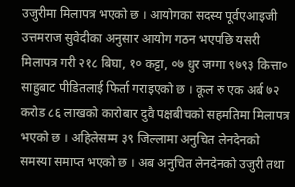उजुरीमा मिलापत्र भएको छ । आयोगका सदस्य पूर्वएआइजी उत्तमराज सुवेदीका अनुसार आयोग गठन भएपछि यसरी मिलापत्र गरी २१८ बिघा, १० कट्टा, ०७ धुर जग्गा ९७९३ कित्ता० साहुबाट पीडितलाई फिर्ता गराइएको छ । कूल रु एक अर्ब ७२ करोड ८६ लाखको कारोबार दुवै पक्षबीचको सहमतिमा मिलापत्र भएको छ । अहिलेसम्म ३९ जिल्लामा अनुचित लेनदेनको समस्या समाप्त भएको छ । अब अनुचित लेनदेनको उजुरी तथा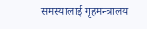समस्यालाई गृहमन्त्रालय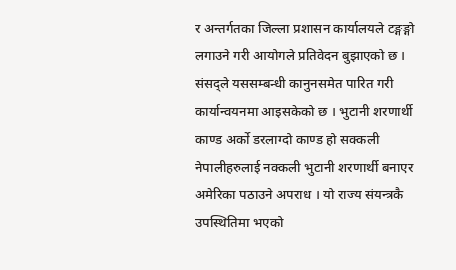र अन्तर्गतका जिल्ला प्रशासन कार्यालयले टङ्गङ्गो लगाउने गरी आयोगले प्रतिवेदन बुझाएको छ । संसद्ले यससम्बन्धी कानुनसमेत पारित गरी कार्यान्वयनमा आइसकेको छ । भुटानी शरणार्थी काण्ड अर्को डरलाग्दो काण्ड हो सक्कली नेपालीहरुलाई नक्कली भुटानी शरणार्थी बनाएर अमेरिका पठाउने अपराध । यो राज्य संयन्त्रकै उपस्थितिमा भएको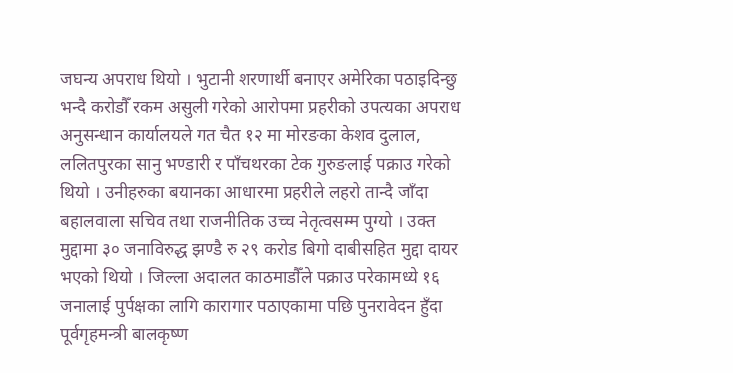जघन्य अपराध थियो । भुटानी शरणार्थी बनाएर अमेरिका पठाइदिन्छु भन्दै करोडौँ रकम असुली गरेको आरोपमा प्रहरीको उपत्यका अपराध अनुसन्धान कार्यालयले गत चैत १२ मा मोरङका केशव दुलाल, ललितपुरका सानु भण्डारी र पाँचथरका टेक गुरुङलाई पक्राउ गरेको थियो । उनीहरुका बयानका आधारमा प्रहरीले लहरो तान्दै जाँदा बहालवाला सचिव तथा राजनीतिक उच्च नेतृत्वसम्म पुग्यो । उक्त मुद्दामा ३० जनाविरुद्ध झण्डै रु २९ करोड बिगो दाबीसहित मुद्दा दायर भएको थियो । जिल्ला अदालत काठमाडौँले पक्राउ परेकामध्ये १६ जनालाई पुर्पक्षका लागि कारागार पठाएकामा पछि पुनरावेदन हुँदा पूर्वगृहमन्त्री बालकृष्ण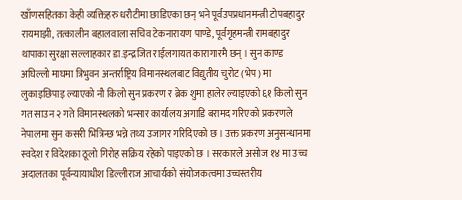खाँणसहितका केही व्यक्तिहरु धरौटीमा छाडिएका छन् भने पूर्वउपप्रधानमन्त्री टोपबहादुर रायमाझी, तत्कालीन बहालवाला सचिव टेकनारायण पाण्डे, पूर्वगृहमन्त्री रामबहादुर थापाका सुरक्षा सल्लाहकार डा.इन्द्रजित राईलगायत कारागारमै छन् । सुन काण्ड अघिल्लो माघमा त्रिभुवन अन्तर्राष्ट्रिय विमानस्थलबाट विद्युतीय चुरोट (भेप) मा लुकाइछिपाइ ल्याएको नौ किलो सुन प्रकरण र ब्रेक शुमा हालेर ल्याइएको ६१ किलो सुन गत साउन २ गते विमानस्थलको भन्सार कार्यालय अगाडि बरामद गरिएको प्रकरणले नेपालमा सुन कसरी भित्रिन्छ भन्ने तथ्य उजागर गरिदिएको छ । उक्त प्रकरण अनुसन्धानमा स्वदेश र विदेशका ठूलो गिरोह सक्रिय रहेको पाइएको छ । सरकारले असोज १४ मा उच्च अदालतका पूर्वन्यायाधीश डिल्लीराज आचार्यको संयोजकत्वमा उच्चस्तरीय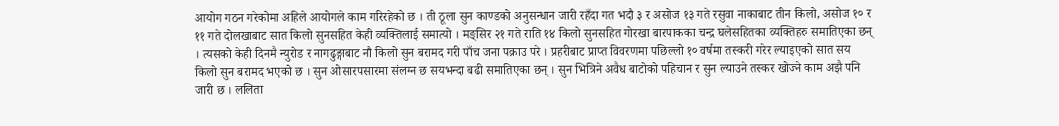आयोग गठन गरेकोमा अहिले आयोगले काम गरिरहेको छ । ती ठूला सुन काण्डको अनुसन्धान जारी रहँदा गत भदौ ३ र असोज १३ गते रसुवा नाकाबाट तीन किलो, असोज १० र ११ गते दोलखाबाट सात किलो सुनसहित केही व्यक्तिलाई समात्यो । मङ्सिर २१ गते राति १४ किलो सुनसहित गोरखा बारपाकका चन्द्र घलेसहितका व्यक्तिहरु समातिएका छन् । त्यसको केही दिनमै न्युरोड र नागढुङ्गाबाट नौ किलो सुन बरामद गरी पाँच जना पक्राउ परे । प्रहरीबाट प्राप्त विवरणमा पछिल्लो १० वर्षमा तस्करी गरेर ल्याइएको सात सय किलो सुन बरामद भएको छ । सुन ओसारपसारमा संलग्न छ सयभन्दा बढी समातिएका छन् । सुन भित्रिने अवैध बाटोको पहिचान र सुन ल्याउने तस्कर खोज्ने काम अझै पनि जारी छ । ललिता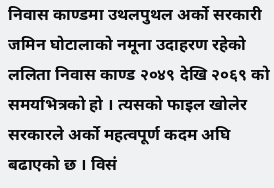निवास काण्डमा उथलपुथल अर्को सरकारी जमिन घोटालाको नमूना उदाहरण रहेको ललिता निवास काण्ड २०४९ देखि २०६९ को समयभित्रको हो । त्यसको फाइल खोलेर सरकारले अर्को महत्वपूर्ण कदम अघि बढाएको छ । विसं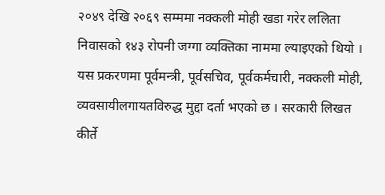२०४९ देखि २०६९ सम्ममा नक्कली मोही खडा गरेर ललिता निवासको १४३ रोपनी जग्गा व्यक्तिका नाममा ल्याइएको थियो । यस प्रकरणमा पूर्वमन्त्री, पूर्वसचिव, पूर्वकर्मचारी, नक्कली मोही, व्यवसायीलगायतविरुद्ध मुद्दा दर्ता भएको छ । सरकारी लिखत कीर्ते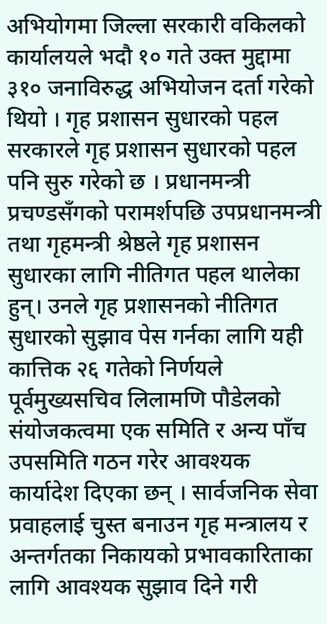अभियोगमा जिल्ला सरकारी वकिलको कार्यालयले भदौ १० गते उक्त मुद्दामा ३१० जनाविरुद्ध अभियोजन दर्ता गरेको थियो । गृह प्रशासन सुधारको पहल सरकारले गृह प्रशासन सुधारको पहल पनि सुरु गरेको छ । प्रधानमन्त्री प्रचण्डसँगको परामर्शपछि उपप्रधानमन्त्री तथा गृहमन्त्री श्रेष्ठले गृह प्रशासन सुधारका लागि नीतिगत पहल थालेका हुन्। उनले गृह प्रशासनको नीतिगत सुधारको सुझाव पेस गर्नका लागि यही कात्तिक २६ गतेको निर्णयले पूर्वमुख्यसचिव लिलामणि पौडेलको संयोजकत्वमा एक समिति र अन्य पाँच उपसमिति गठन गरेर आवश्यक कार्यादेश दिएका छन् । सार्वजनिक सेवा प्रवाहलाई चुस्त बनाउन गृह मन्त्रालय र अन्तर्गतका निकायको प्रभावकारिताका लागि आवश्यक सुझाव दिने गरी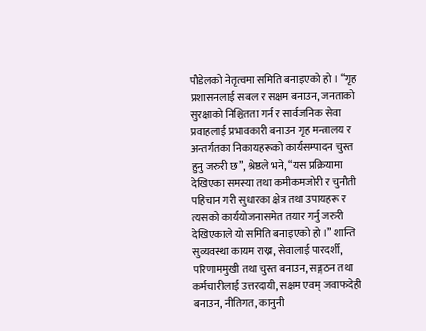पौडेलको नेतृत्वमा समिति बनाइएको हो । “गृह प्रशासनलाई सबल र सक्षम बनाउन, जनताको सुरक्षाको निश्चितता गर्न र सार्वजनिक सेवा प्रवाहलाई प्रभावकारी बनाउन गृह मन्त्रालय र अन्तर्गतका निकायहरूको कार्यसम्पादन चुस्त हुनु जरुरी छ”, श्रेष्ठले भने, “यस प्रक्रियामा देखिएका समस्या तथा कमीकमजोरी र चुनौती पहिचान गरी सुधारका क्षेत्र तथा उपायहरू र त्यसको कार्ययोजनासमेत तयार गर्नु जरुरी देखिएकाले यो समिति बनाइएको हो ।” शान्ति सुव्यवस्था कायम राख्न, सेवालाई पारदर्शी, परिणाममुखी तथा चुस्त बनाउन, सङ्गठन तथा कर्मचारीलाई उत्तरदायी, सक्षम एवम् जवाफदेही बनाउन, नीतिगत, कानुनी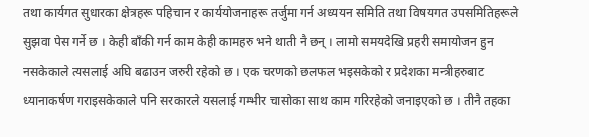तथा कार्यगत सुधारका क्षेत्रहरू पहिचान र कार्ययोजनाहरू तर्जुमा गर्न अध्ययन समिति तथा विषयगत उपसमितिहरूले सुझवा पेस गर्ने छ । केही बाँकी गर्न काम केही कामहरु भने थाती नै छन् । लामो समयदेखि प्रहरी समायोजन हुन नसकेकाले त्यसलाई अघि बढाउन जरुरी रहेको छ । एक चरणको छलफल भइसकेको र प्रदेशका मन्त्रीहरुबाट ध्यानाकर्षण गराइसकेकाले पनि सरकारले यसलाई गम्भीर चासोका साथ काम गरिरहेको जनाइएको छ । तीनै तहका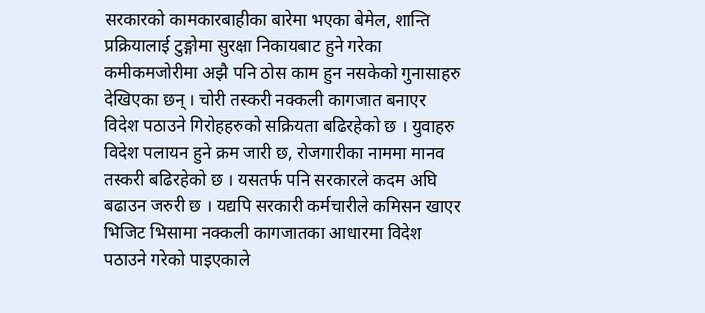सरकारको कामकारबाहीका बारेमा भएका बेमेल, शान्ति प्रक्रियालाई टुङ्गोमा सुरक्षा निकायबाट हुने गरेका कमीकमजोरीमा अझै पनि ठोस काम हुन नसकेको गुनासाहरु देखिएका छन् । चोरी तस्करी नक्कली कागजात बनाएर विदेश पठाउने गिरोहहरुको सक्रियता बढिरहेको छ । युवाहरु विदेश पलायन हुने क्रम जारी छ, रोजगारीका नाममा मानव तस्करी बढिरहेको छ । यसतर्फ पनि सरकारले कदम अघि बढाउन जरुरी छ । यद्यपि सरकारी कर्मचारीले कमिसन खाएर भिजिट भिसामा नक्कली कागजातका आधारमा विदेश पठाउने गरेको पाइएकाले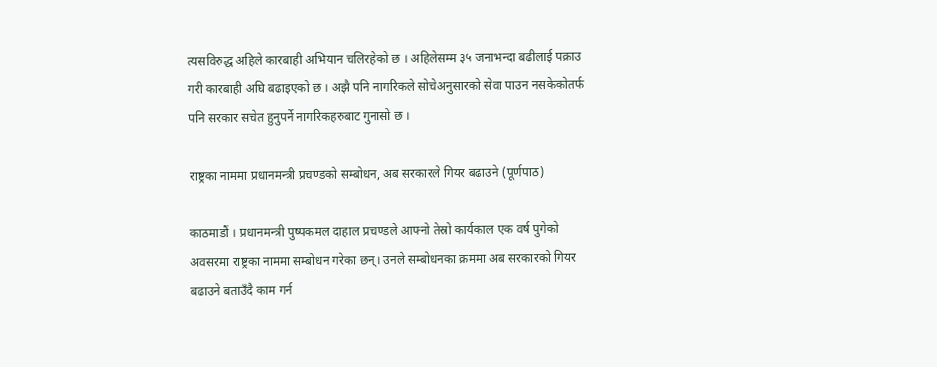त्यसविरुद्ध अहिले कारबाही अभियान चलिरहेको छ । अहिलेसम्म ३५ जनाभन्दा बढीलाई पक्राउ गरी कारबाही अघि बढाइएको छ । अझै पनि नागरिकले सोचेअनुसारको सेवा पाउन नसकेकोतर्फ पनि सरकार सचेत हुनुपर्ने नागरिकहरुबाट गुनासो छ ।

राष्ट्रका नाममा प्रधानमन्त्री प्रचण्डको सम्बोधन, अब सरकारले गियर बढाउने (पूर्णपाठ)

काठमाडौं । प्रधानमन्त्री पुष्पकमल दाहाल प्रचण्डले आफ्नो तेस्रो कार्यकाल एक वर्ष पुगेको अवसरमा राष्ट्रका नाममा सम्बोधन गरेका छन्। उनले सम्बोधनका क्रममा अब सरकारको गियर बढाउने बताउँदै काम गर्न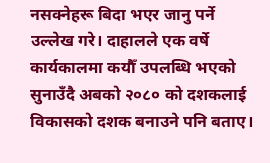नसक्नेहरू बिदा भएर जानु पर्ने उल्लेख गरे। दाहालले एक वर्षे कार्यकालमा कयौँ उपलब्धि भएको सुनाउँदै अबको २०८० को दशकलाई विकासको दशक बनाउने पनि बताए।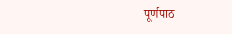पूर्णपाठ